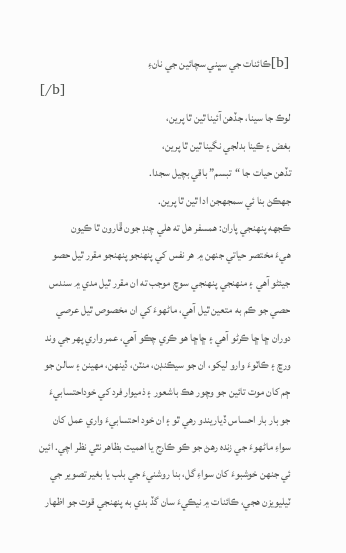[b]ڪائنات جي سڀني سچائين جي نانءِ
[/b]
لوڪ جا سينا، جڏهن آئينا ٿين ٿا پرين،
بغض ۽ ڪينا بدلجي نگينا ٿين ٿا پرين،
تڏهن حيات جا “تبسم” باقي بچيل سجدا.
جهڪڻ بنا ئي سمجهجن ادا ٿين ٿا پرين.
ڪجهه پنهنجي پاران: همسفر هل ته هلي چنڊ جون ڦارون ٿا ڪيون
هيءَ مختصر حياتي جنهن ۾ هر نفس کي پنهنجو پنهنجو مقرر ٿيل حصو جيئڻو آهي ۽ منهنجي پنهنجي سوچ موجب ته ان مقرر ٿيل مدي ۾ سندس حصي جو ڪم به متعين ٿيل آهي، ماڻهوءَ کي ان مخصوص ٿيل عرصي دوران ڇا ڇا ڪرڻو آهي ۽ ڇاڇا هو ڪري چڪو آھي، عمر واري پهر جي وند ورڇ ۽ ڪاٽوءَ وارو ليکو، ان جو سيڪنڊن، منٽن، ڏينهن، مهينن ۽ سالن جو ڄم کان موت تائين جو وچور هڪ باشعور ۽ ذميوار فرد کي خوداحتسابيءَ جو بار بار احساس ڏياريندو رهي ٿو ۽ ان خود احتسابيءَ واري عمل کان سواءِ ماڻهوءَ جي زنده رهڻ جو ڪو ڪارج يا اهميت بظاهر نٿي نظر اچي. ائين ئي جنهن خوشبوءَ کان سواءِ گل، بنا روشنيءَ جي بلب يا بغير تصوير جي ٽيليويزن هجي، ڪائنات ۾ نيڪيءَ سان گڏ بدي به پنهنجي قوت جو اظهار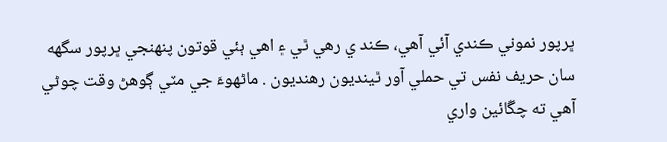ڀرپور نموني ڪندي آئي آهي، ڪند ي رهي ٿي ۽ اهي ٻئي قوتون پنهنجي ڀرپور سگهه سان حريف نفس تي حملي آور ٿينديون رهنديون . ماڻهوءَ جي مٽي ڳوهڻ وقت چوڻي آهي ته چڱائين واري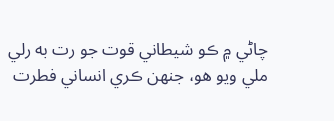چاڻي ۾ ڪو شيطاني قوت جو رت به رلي ملي ويو هو، جنهن ڪري انساني فطرت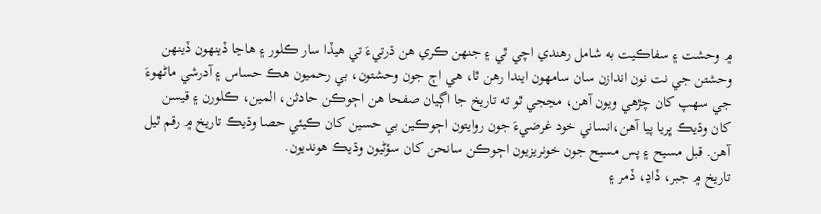۾ وحشت ۽ سفاڪيت به شامل رهندي اچي ٿي ۽ جنهن ڪري هن ڌرتيءَ تي هيڏا سار ڪلور ۽ هاڃا ڏينهون ڏينهن وحشتن جي نت نون اندازن سان سامهون ايندا رهن ٿا، هي اڄ جون وحشتون، بي رحميون هڪ حساس ۽ آدرشي ماڻهوءَ جي سهپ کان چڙهي ويون آهن، مڃجي ٿو ته تاريخ جا اڳيان صفحا هن اڄوڪن حادثن، المين، ڪلورن ۽ قيسن کان وڌيڪ ڀريا پيا آهن،انساني خود غرضيءَ جون روايتون اڄوڪين بي حسين کان ڪيئي حصا وڌيڪ تاريخ ۾ رقم ٿيل آهن. قبل مسيح ۽ پس مسيح جون خونريزيون اڄوڪن سانحن کان سؤڻيون وڌيڪ هونديون.
تاريخ ۾ جبر، ڏاڍ، ڏمر ۽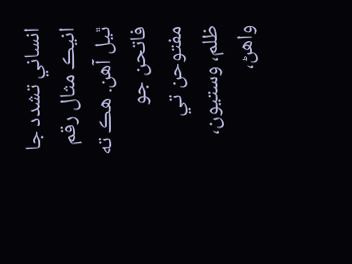انساني تشدد جا انيڪ مثال رقم ٿيل آهن. هڪ ته فاتحن جو مفتوحن تي ظلم، وستيون، واهڻ،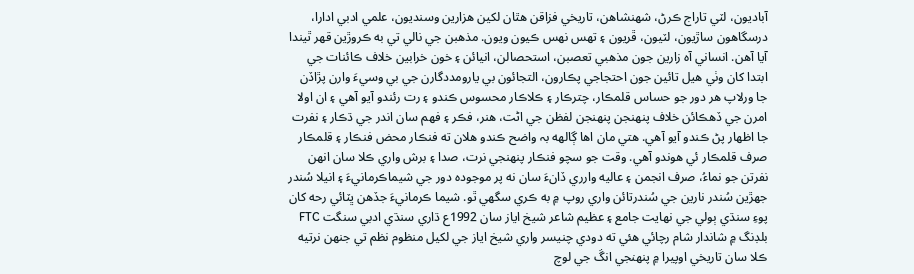آباديون، لٽي تاراج ڪرڻ، شهنشاهن، تاريخي فزاقن هٿان لکين هزارين وسنديون، علمي ادبي ادارا، درسگاهون ساڙيون، لٽيون، ڦريون ۽ تهس نهس ڪيون ويون. مذهبن جي نالي تي به ڪروڙين قهر ٿيندا آيا آهن. انساني آہ زارين جون مذهبي تعصبن، استحصالن، انيائن ۽ خون خرابين خلاف ڪائنات جي ابتدا کان وٺي هيل تائين جون احتجاجي پڪارون، التجائون بي يارومددگارن جي بي وسيءَ وارن پڙاڏن جا ورلاپ هر دور جو حساس قلمڪار، چترڪار ۽ ڪلاڪار محسوس ڪندو ۽ رت رئندو آيو آهي ۽ ان اولا امرن جي ڏهڪائن خلاف پنهنجن پنهنجن لفظن جي اڻت، هنر، فڪر ۽ فهم سان اندر جي ڌڪار ۽ نفرت جا اظهار پڻ ڪندو آيو آهي. هتي مان اها ڳالهه بہ واضح ڪندو هلان ته فنڪار محض فنڪار ۽ قلمڪار صرف قلمڪار ئي هوندو آهي. وقت جو سچو فنڪار پنهنجي نرت، صدا ۽ برش واري ڪلا سان انهن نفرتن جو نماءُ، صرف انجمن ۽ عاليه وارري ڏانءَ سان نه پر موجودہ دور جي شيماڪرمانيءَ ۽ انيلا سُندر جهڙين سُندر نارين جي سُندرتائن واري روپ ۾ به ڪري سگهي ٿو. شيما ڪرمانيءَ جڏهن ڀٽائي رحه کان پوءِ سنڌي ٻولي جي نهايت جامع ۽ عظيم شاعر شيخ اياز سان 1992ع ڌاري سنڌي ادبي سنگت FTC بلڊنگ ۾ شاندار شام رچائي هئي ته دودي چنيسر واري شيخ اياز جي لکيل منظوم نظم تي جنهن نرتيه ڪلا سان تاريخي اوپيرا ۾ پنهنجي انڱ جي لوچ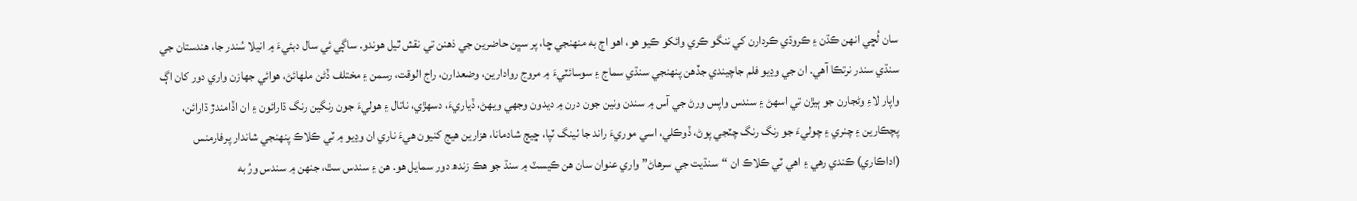سان لُڇي انهن ڪڌن ۽ ڪروڌي ڪردارن کي ننگو ڪري وائکو ڪيو هو، اهو اڄ به منهنجي ڇا، پر سڀن حاضرين جي ذهنن تي نقش ٿيل هوندو. ساڳي ئي سال دبئيءَ ۾ انيلا سُندر جا، هندستان جي سنڌي سندر نرتڪا آهي. ان جي وڍيو فلم جاچيندي جڏهن پنهنجي سنڌي سماج ۽ سوسائٽيءَ ۾ مروج روادارين، وضعدارن، راج الوقت، رسمن ۽ مختلف ڏڻن ملهائڻ، هوائي جهازن واري دور کان اڳ واپار لاءِ وڻجارن جو ٻيڙن تي اسهڻ ۽ سندس واپس ورڻ جي آس ۾ سندن ونين جون درن ۾ ديدون وجهي ويهڻ، ڏياريءَ، دسهڙي، ناتال ۽ هوليءَ جون رنگين رنگ ڌارائون ۽ ان اڏامندڙ ڌارائن، پچڪارين ۽ چنري ۽ چوليءَ جو رنگ رنگ چٽجي پوڻ، ڏوڪلي، اسي موريءَ راند جا ٺينگ ٽپا، ڇيڄ شادمانا، هزارين هيج کنيون هيءَ ناري ان وڍيو ۾ ٽي ڪلاڪ پنهنجي شاندار پرفارمنس (اداڪاري) ڪندي رهي ۽ اهي ٽي ڪلاڪ ان “سنڌيت جي سرهاڻ” واري عنوان سان هن ڪيسٽ ۾ سنڌ جو هڪ زندھ دور سمايل هو. هن ۽ سندس سٿ، جنهن ۾ سندس ورُ به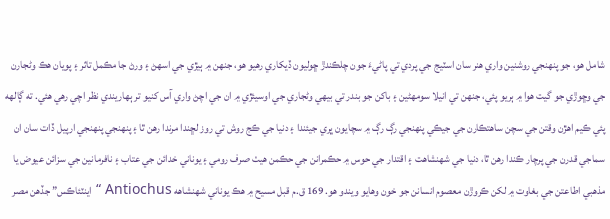شامل هو، جو پنهنجي روشنين واري هنر سان اسٽيج جي پردي تي پاڻيءَ جون چلڪندڙ ڇوليون ڏيکاري رهيو هو، جنهن ۾ ٻيڙي جي اسهڻ ۽ ورڻ جا مڪمل تاثر ۽ پويان هڪ وڻجارن جي وڇوڙي جو گيت هوا ۾ ٻريو پئي، جنهن تي انيلا سومهڻين ۽ باکن جو بندر تي بيهي وڻجاري جي اوسيئڙي ۾ ان جي اچڻ واري آس کنيو تر ٻهاريندي نظر اچي رهي هئي. ته ڳالهه پئي ڪيم اهڙن وقتن جي سچن ساهتڪارن جي جيڪي پنهنجي رڳ رڳ ۾ سچايون ڀري جيئندا ۽ دنيا جي ڪج روش تي روز لڇندا مرندا رهن ٿا ۽ پنهنجي پنهنجي ارپيل ڏات سان ان سماجي قدرن جي پرچار ڪندا رهن ٿا، دنيا جي شهنشاهت ۽ اقتدار جي حوس ۾ حڪمرانن جي حڪمن هيٺ صرف رومي ۽ يوناني خدائن جي عتاب ۽ نافرمانين جي سزائن عيوض يا مذهبي اطاعتن جي بغاوت ۾ لکن ڪروڙن معصوم انسانن جو خون وهايو ويندو هو. 169 ق.م قبل مسيح ۾ هڪ يوناني شهنشاهه Antiochus “ اينٽئاڪس” جڏهن مصر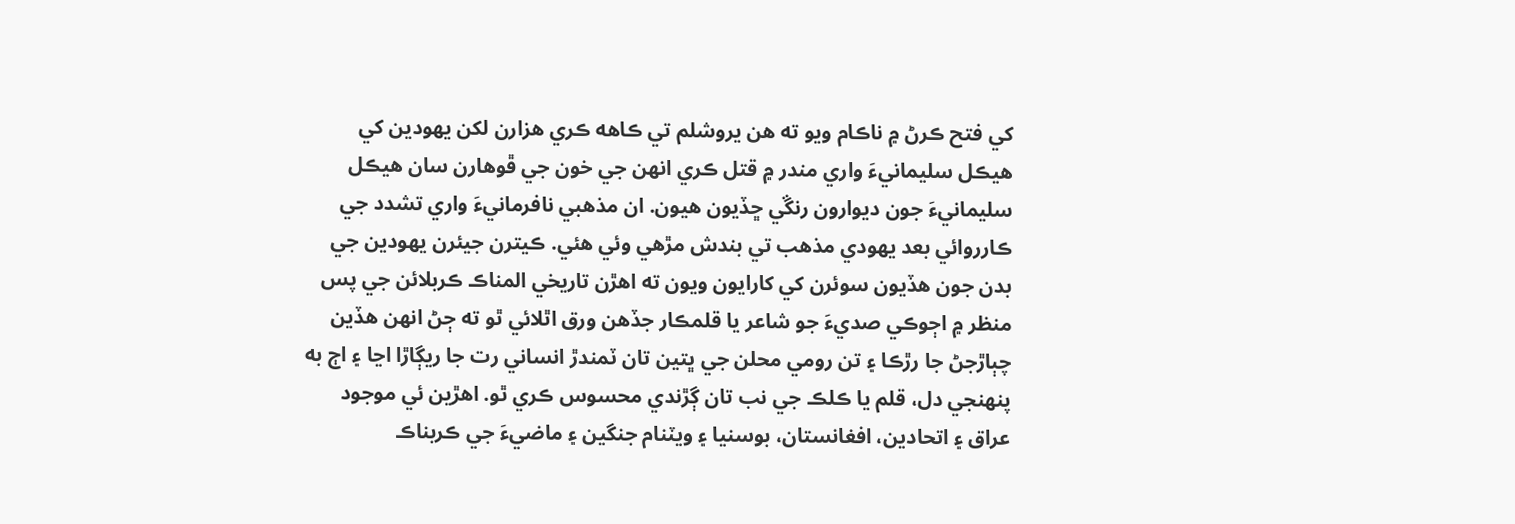کي فتح ڪرڻ ۾ ناڪام ويو ته هن يروشلم تي ڪاهه ڪري هزارن لکن يهودين کي هيڪل سليمانيءَ واري مندر ۾ قتل ڪري انهن جي خون جي ڦوهارن سان هيڪل سليمانيءَ جون ديوارون رنڱي ڇڏيون هيون. ان مذهبي نافرمانيءَ واري تشدد جي ڪارروائي بعد يهودي مذھب تي بندش مڙهي وئي هئي. ڪيترن جيئرن يهودين جي بدن جون هڏيون سوئرن کي کارايون ويون ته اهڙن تاريخي المناڪ ڪربلائن جي پس منظر ۾ اڄوڪي صديءَ جو شاعر يا قلمڪار جڏهن ورق اٿلائي ٿو ته ڄڻ انهن هڏين چٻاڙجڻ جا رڙڪا ۽ تن رومي محلن جي ڀتين تان ٽمندڙ انساني رت جا ريڳاڙا اڃا ۽ اڄ به پنهنجي دل، قلم يا ڪلڪ جي نب تان ڳڙندي محسوس ڪري ٿو. اهڙين ئي موجود عراق ۽ اتحادين، افغانستان، بوسنيا ۽ ويٽنام جنگين ۽ ماضيءَ جي ڪربناڪ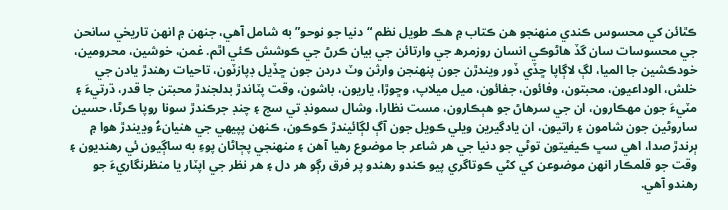ڪٿائن کي محسوس ڪندي منهنجو هن ڪتاب ۾ هڪ طويل نظم “دنيا جو نوحو” به شامل آهي، جنهن ۾ انهن تاريخي سانحن جي محسوسات سان گڏ هاڻوڪي انسان روزمرھ جي وارتائن جي بيان ڪرڻ جي ڪوشش ڪئي اٿم. غمن، خوشين، محرومين، خودڪشين جا الميا، لڳ لاڳاپا ڇڏي ڏور ويندڙن جون پنهنجن وارثن وٽ دردن جون ڇڏيل ڊپازٽون، تاحيات رهندڙ يادن جي خلش، الوداعيون، محبتون، وفائون، جفائون، ميل ميلاپ، وڇوڙا، ياريون، باشون، وقت پٽاندڙ بدلجندڙ محبتن جا قدر، ڌرتيءَ ۽ مٽيءَ جون مهڪارون، ان جي سرهاڻ جو هٻڪارون، مست نظارا، وشال سمونڊ تي سج ۽ چنڊ جرڪندڙ سونا روپا ڪرڻا، حسين ساروڻين جون شامون ۽ راتيون، ان يادگيرين ويلي ڪويل جون آڳ لڳائيندڙ ڪوڪون، ڪنهن پپيهي جي هنيانءُ وڍيندڙ هوا ۾ ٻرندڙ صدا، اهي سڀ ڪيفيتون توڻي جو دنيا جي هر شاعر جا موضوع رهيا آهن ۽ منهنجي پڄاڻان پوءِ به ساڳيون ئي رهنديون ۽ وقت جو قلمڪار انهن موضوعن کي کڻي ڪوتاگري پيو ڪندو رهندو پر فرق رڳو هر دل ۽ هر نظر جي اپٽار يا منظرنگاريءَ جو رهندو آهي.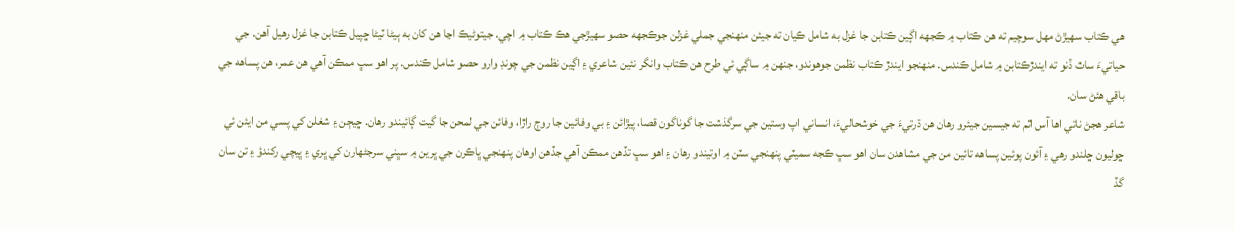هي ڪتاب سهيڙڻ مهل سوچيم ته هن ڪتاب ۾ ڪجهه اڳين ڪتابن جا غزل به شامل ڪيان ته جيئن منهنجي جملي غزلن جوڪجهه حصو سهيڙجي هڪ ڪتاب ۾ اچي. جيتوڻيڪ اڃا هن کان به ٻيڻا ٽيڻا ڇپيل ڪتابن جا غزل رهيل آهن. جي حياتيءَ ساٿ ڏنو ته ايندڙڪتابن ۾ شامل ڪندس. منهنجو ايندڙ ڪتاب نظمن جوهوندو، جنهن ۾ ساڳي ئي طرح هن ڪتاب وانگر نئين شاعري ۽ اڳين نظمن جي چونڊ وارو حصو شامل ڪندس. پر اهو سڀ ممڪن آهي هن عمر، هن پساهه جي باقي ھئڻ سان.
شاعر هجڻ ناتي اها آس اٿم ته جيسين جيئرو رهان هن ڌرتيءَ جي خوشحاليءَ، انساني اپ وستين جي سرگذشت جا گوناگون قصا، پيڙائن ۽ بي وفائين جا روڄ راڙا، وفائن جي لمحن جا گيت ڳائيندو رهان. ڇيڄن ۽ شغلن کي پسي من ايئن ئي ڇوليون ڇلندو رهي ۽ آئون پوئين پساهه تائين من جي مشاهدن سان اهو سڀ ڪجه سميٽي پنهنجي سٽن ۾ اوتيندو رهان ۽ اهو سڀ تڏهن ممڪن آهي جڏهن اوهان پنهنجي ڀاڪرن جي ڀرين ۾ سڀني سرجڻهارن کي ڀري ۽ ڀيچي رکندؤ ۽ تن سان گڏ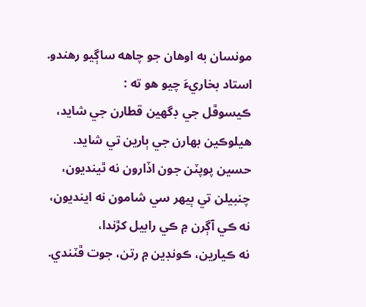مونسان به اوهان جو چاهه ساڳيو رهندو. استاد بخاريءَ چيو هو ته :
ڪيسوڦل جي ڊگهين قطارن جي شايد،
هيلوڪين بهارن جي ٻارين تي شايد.
حسين پوپٽن جون اڏارون نه ٿينديون،
چنبيلن تي ٻيهر سي شامون نه اينديون،
نه ڪي آڳرن ۾ ڪي رابيل کڙندا،
نه ڪيارين، ڪونڊين ۾ رتن، جوت ڦٽندي.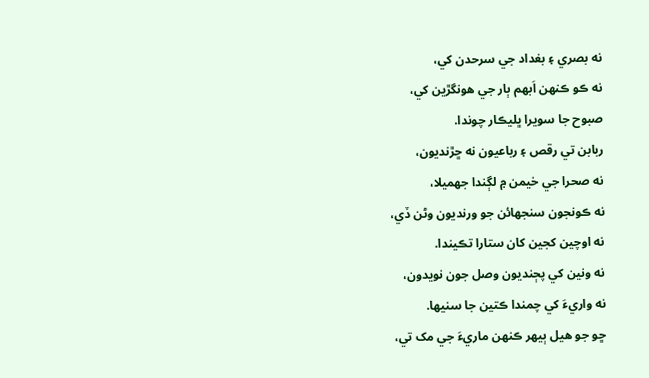نه بصري ۽ بغداد جي سرحدن کي،
نه ڪو ڪنھن اَبهم ٻار جي هونگڙين کي،
صبوح جا سويرا ڀليڪار چوندا.
ربابن تي رقص ۽ رباعيون نه ڇڙنديون،
نه صحرا جي خيمن ۾ لڳندا جهميلا،
نه ڪونجون سنجهائن جو ورنديون وڻن ڏي،
نه اوچين کجين کان ستارا تڪيندا.
نه ونين کي پڄنديون وصل جون نويدون،
نه واريءَ کي چمندا ڪتين جا سنيها.
ڇو جو هيل ٻيهر ڪنهن ماريءَ جي مک تي،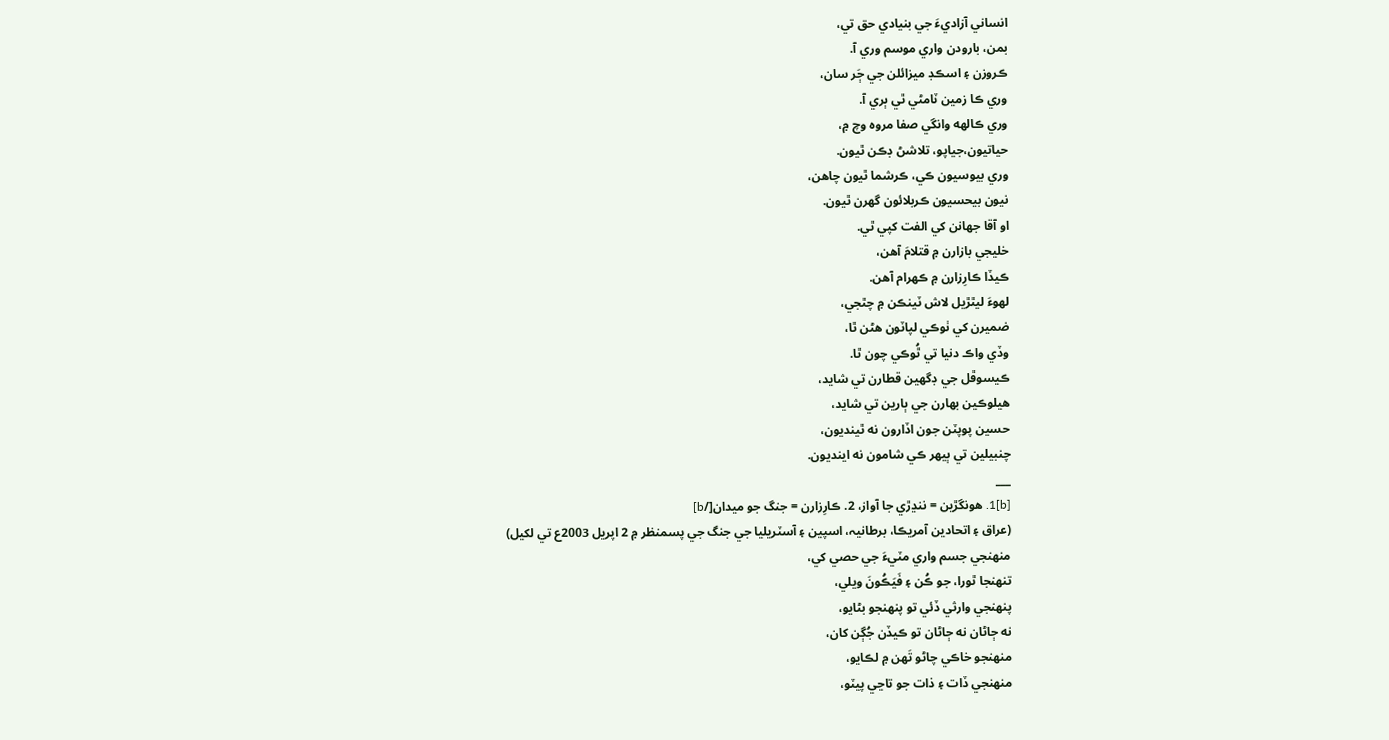انساني آزاديءَ جي بنيادي حق تي،
بمن، بارودن واري موسم وري آ.
ڪروزن ۽ اسڪڊ ميزائلن جي ڄَر سان،
وري ڪا زمين ٽامڻي ٿي ٻري آ.
وري ڪالهه وانگي صفا مروہ وچ ۾،
حياتيون،جياپو، تلاشڻ ڊڪن ٿيون.
وري بيوسيون ڪي، ڪرشما ٿيون چاهن،
نيون بيحسيون ڪربلائون گهرن ٿيون.
او آقا جهانن کي الفت کپي ٿي.
خليجي بازارن ۾ قتلامَ آهن،
ڪيڏا ڪارِزارن ۾ ڪهرام آهن.
لهوءَ ليٿڙيل لاش ٽينڪن ۾ چٿجي،
ضميرن کي ٺوڪي لپاٽون هڻن ٿا،
وڏي واڪ دنيا تي ٿُوڪي چون ٿا.
ڪيسوڦل جي ڊگهين قطارن تي شايد،
هيلوڪين بهارن جي ٻارين تي شايد،
حسين پوپٽن جون اڏارون نه ٿينديون،
چنبيلين تي ٻيهر ڪي شامون نه اينديون.
___
[b]1. هونگڙين = ننڍڙي جا آواز، 2. ڪارِزارن = جنگ جو ميدان[/b]
(عراق ۽ اتحادين آمريڪا، برطانيہ، اسپين ۽ آسٽريليا جي جنگ جي پسمنظر ۾ 2 اپريل 2003ع تي لکيل)
منهنجي جسم واري مٽيءَ جي حصي کي،
تنهنجا ٿورا، جو ڪُن ۽ فَيَڪُونَ ويلي،
پنهنجي وارثي ڏئي تو پنهنجو بڻايو،
نه ڄاڻان نه ڄاڻان تو ڪيڏن جُڳن کان،
منهنجو خاڪي چاڻو تَهن ۾ لڪايو،
منهنجي ڏات ۽ ذات جو تاڃي پيٽو،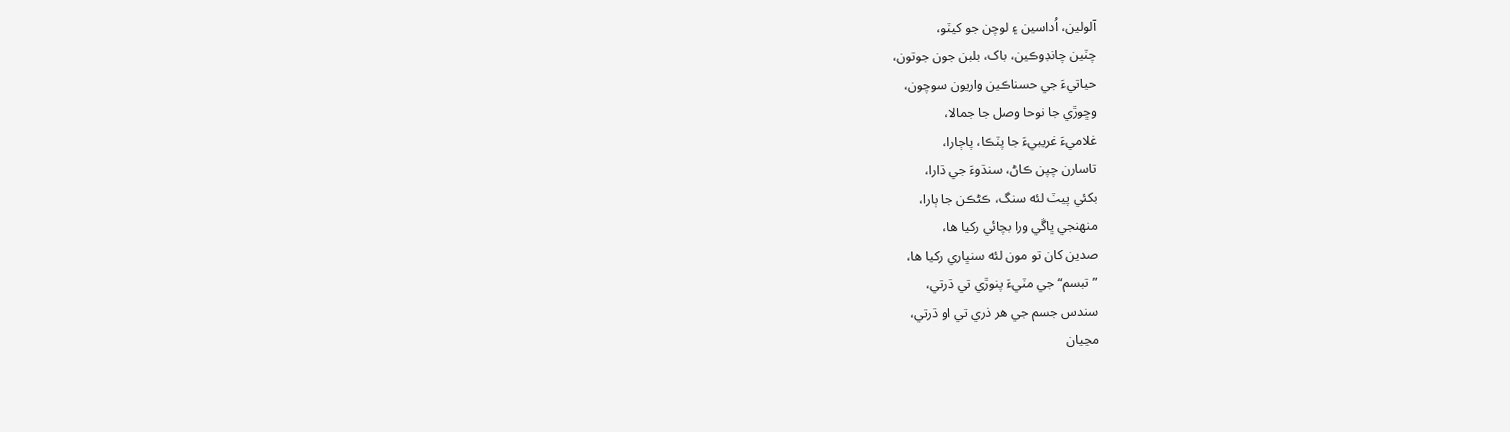آلولين، اُداسين ۽ لوچن جو کيٽو،
چٽين چانڊوڪين، باک، بلبن جون جوتون،
حياتيءَ جي حسناڪين واريون سوچون،
وڇوڙي جا نوحا وصل جا جمالا،
غلاميءَ غريبيءَ جا پٽڪا، پاڄارا،
تاسارن چپن ڪاڻ، سنڌوءَ جي ڌارا،
بکئي پيٽ لئه سنگ، ڪڻڪن جا ٻارا،
منهنجي ڀاڱي ورا بچائي رکيا ها،
صدين کان تو مون لئه سنڀاري رکيا ها،
”تبسم“ جي مٽيءَ پنوڙي تي ڌرتي،
سندس جسم جي هر ذري تي او ڌرتي،
مڃيان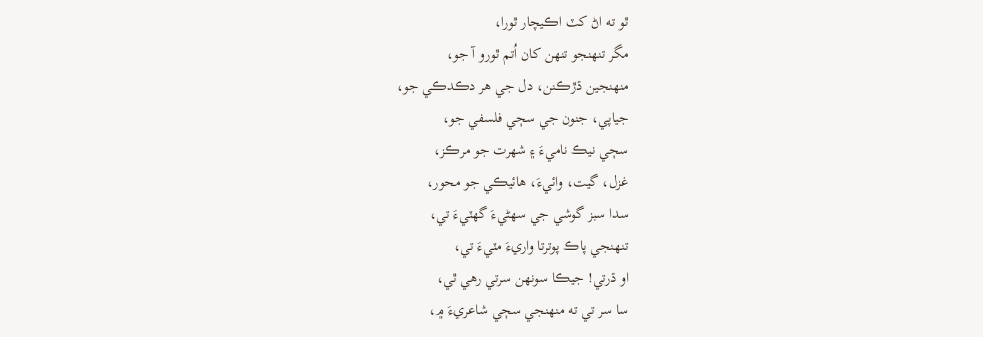ٿو ته اڻ کٽ اڪيچار ٿورا،
مگر تنهنجو تنهن کان اُتم ٿورو آ جو،
منهنجين ڌڙڪنن، دل جي هر دڪدڪي جو،
جياپي، جنون جي سڄي فلسفي جو،
سڄي نيڪ ناميءَ ۽ شهرت جو مرڪز،
غزل، گيت، وائيءَ، هائيڪي جو محور،
سدا سبز گوشي جي سهڻيءَ گهٽيءَ تي،
تنهنجي پاڪ پوترتا واريءَ مٽيءَ تي،
او ڌرتي! جيڪا سونهن سرتي رهي ٿي،
سا سر تي ته منهنجي سڄي شاعريءَ ۾،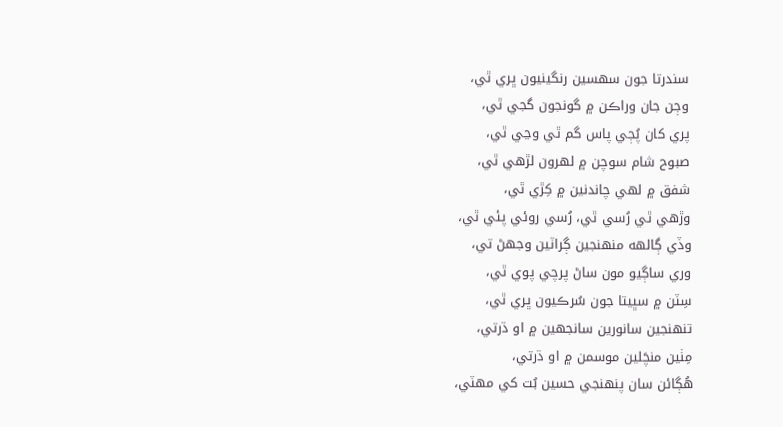سندرتا جون سهسين رنگينيون ڀري ٿي،
وڄن جان وراڪن ۾ گونجون گجي ٿي،
پري کان پُڄي پاس گم ٿي وڃي ٿي،
صبوح شام سوچن ۾ لهرون لڙهي ٿي،
شفق ۾ لهي چاندنين ۾ کِڙي ٿي،
وڙهي ٿي رُسي ٿي، رُسي روئي پئي ٿي،
وڏي ڳالهه منهنجين ڳراٽين وجهڻ تي،
وري ساڳيو مون ساڻ پرچي پوي ٿي،
سِٽن ۾ سڀيتا جون سُرڪيون ڀري ٿي،
تنهنجين سانورين سانجهين ۾ او ڌرتي،
مِٺين منچَلين موسمن ۾ او ڌرتي،
هُڳائن سان پنهنجي حسين بُت کي مهٽي،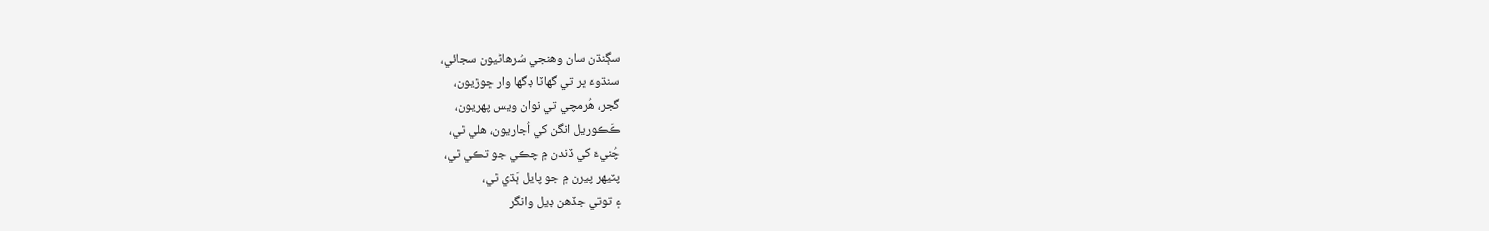سڳنڌن سان وهنجي سُرهاڻيون سجائي،
سنڌوءَ ڀر تي گهاٽا ڊگها وار ڇوڙيون،
گجر، هُرمچي تي نوان ويس پهريون،
ڪَڪوريل انگن کي اُجاريون، هلي ٿي،
چُنيءَ کي ڏندن ۾ چڪي جو تڪي ٿي،
پٽيهر پيرن ۾ جو پايل ٻَڌي ٿي،
۽ توتي جڏهن ڊيل وانگر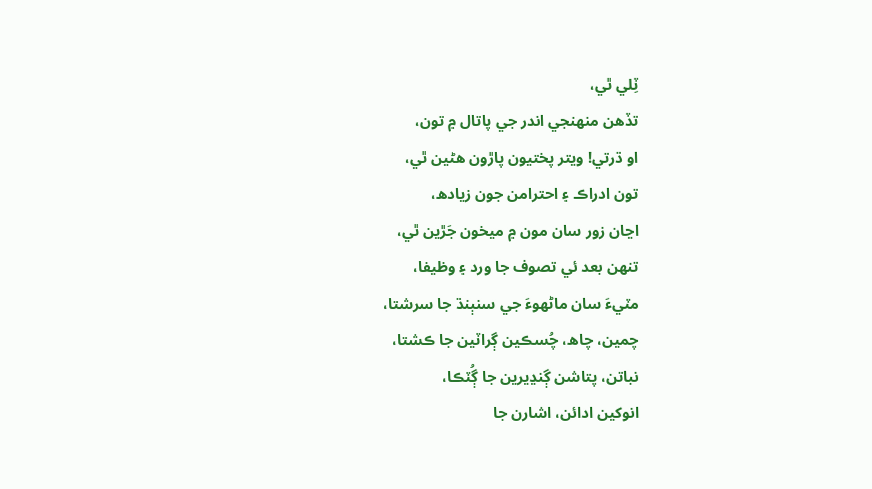ٽِلي ٿي،
تڏهن منهنجي اندر جي پاتال ۾ تون،
او ڌرتي! ويتر پختيون پاڙون هڻين ٿي،
تون ادراڪ ۽ احترامن جون زيادھ،
اڃان زور سان مون ۾ ميخون جَڙين ٿي،
تنهن بعد ئي تصوف جا ورد ۽ وظيفا،
مٽيءَ سان ماڻهوءَ جي سنٻنڌ جا سرشتا،
چمين، چاھ، چُسڪين ڳراٽين جا ڪشتا،
نباتن، پتاشن ڳنڍيرين جا ڳُٽڪا،
انوکين ادائن، اشارن جا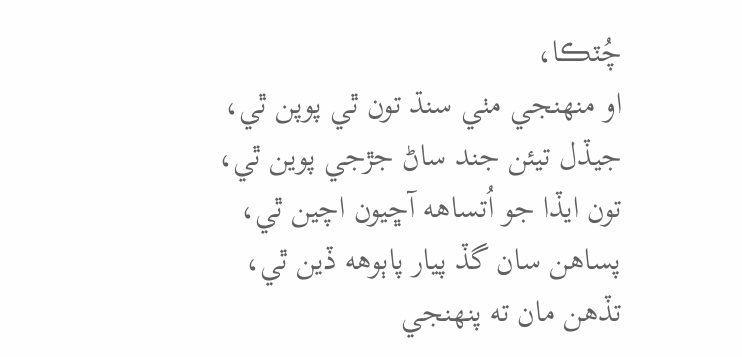چُٽڪا،
او منهنجي مٺي سنڌ تون ٿي پوپن ٿي،
جيڏل تيئن جند ساڻ جڙجي پوين ٿي،
تون ايڏا جو اُتساهه آڇيون اچين ٿي،
پساهن سان گڏ پيار پاٻوهه ڏين ٿي،
تڏهن مان ته پنهنجي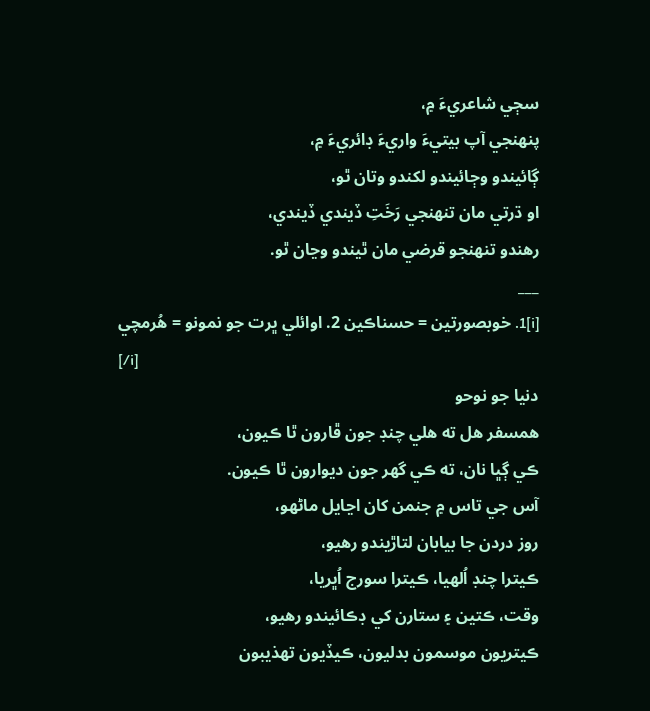سڄي شاعريءَ ۾،
پنهنجي آپ بيتيءَ واريءَ ڊائريءَ ۾،
ڳائيندو وڄائيندو لکندو وتان ٿو،
او ڌرتي مان تنهنجي رَخَتِ ڏيندي ڏيندي،
رهندو تنهنجو قرضي مان ٿيندو وڃان ٿو.
___
[i]1. خوبصورتين = حسناڪين 2. اوائلي ڀرت جو نمونو = هُرمچي
[/i]
دنيا جو نوحو
همسفر ھل ته هلي چنڊ جون ڦارون ٿا ڪيون،
ڪي ڳڀا نان، ته ڪي گهر جون ديوارون ٿا ڪيون.
آس جي تاس ۾ جنمن کان اڃايل ماڻهو،
روز دردن جا بيابان لتاڙيندو رهيو،
ڪيترا چنڊ اُلھيا، ڪيترا سورج اُڀريا،
وقت، ڪتين ۽ ستارن کي ڊڪائيندو رهيو،
ڪيتريون موسمون بدليون، ڪيڏيون تهذيبون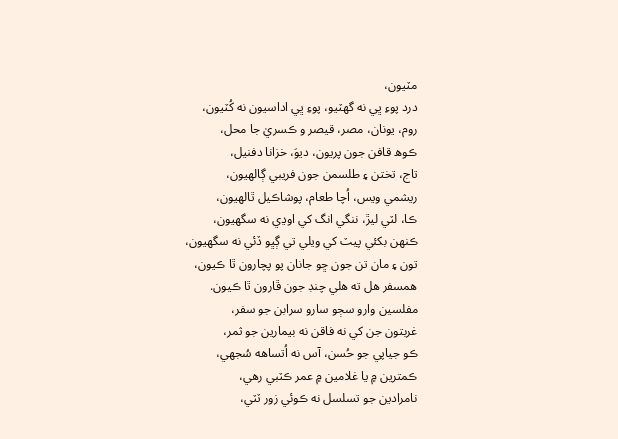مٽيون،
درد پوءِ ڀي نه گهٽيو، پوءِ ڀي اداسيون نه کُٽيون،
روم، يونان، مصر، قيصر و ڪسريٰ جا محل،
ڪوھ قافن جون پريون، ديوَ، خزانا دفنيل،
تاج، تختن ۽ طلسمن جون فريبي ڳالهيون،
ريشمي ويس، اُچا طعام، پوشاڪيل ٿالهيون،
ڪا، لٽي ليڙ، ننگي انگ کي اوڍي نه سگهيون،
ڪنهن بکئي پيٽ کي ويلي تي ڳڀو ڏئي نه سگهيون،
تون ۽ مان تن جون ڇو جانان پو پچارون ٿا ڪيون،
همسفر هل ته هلي چنڊ جون ڦارون ٿا ڪيون.
مفلسين وارو سڄو سارو سرابن جو سفر،
غربتون جن کي نه فاقن نه بيمارين جو ثمر،
ڪو جياپي جو حُسن، آس نه اُتساهه سُجهي،
ڪمترين ۾ يا غلامين ۾ عمر ڪٽبي رهي،
نامرادين جو تسلسل نه ڪوئي زور ٽٽي،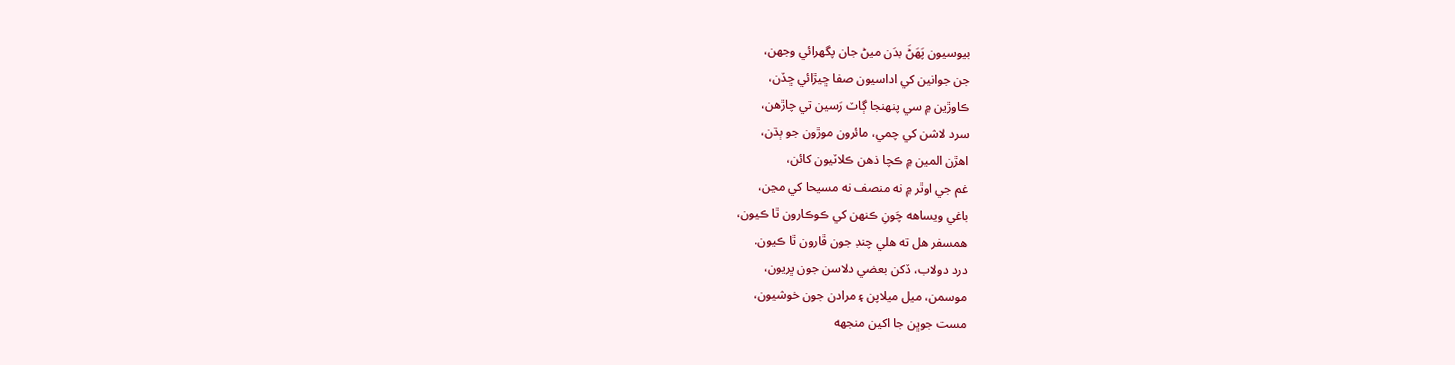بيوسيون پَهَڻَ بدَن ميڻ جان پگھرائي وجهن،
جن جوانين کي اداسيون صفا ڇيڙائي ڇڏن،
ڪاوڙين ۾ سي پنهنجا ڳاٽ رَسين تي چاڙهن،
سرد لاشن کي چمي، مائرون موڙون جو ٻڌن،
اهڙن المين ۾ ڪچا ذهن ڪلاٽيون کائن،
غم جي اوٿر ۾ نه منصف نه مسيحا کي مڃن،
باغي ويساهه چَونِ ڪنهن کي ڪوڪارون ٿا ڪيون،
همسفر هل ته هلي چنڊ جون ڦارون ٿا ڪيون.
درد دولاب، ڏکن بعضي دلاسن جون ڀريون،
موسمن، ميل ميلاپن ۽ مرادن جون خوشيون،
مست جوڀن جا اکين منجهه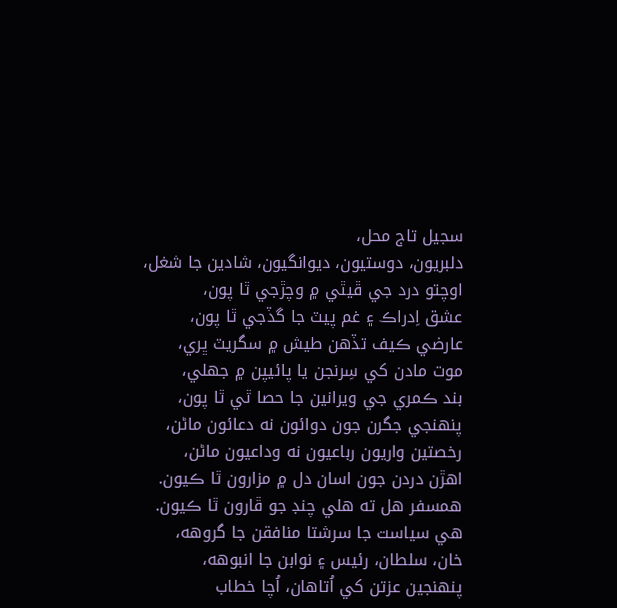سجيل تاج محل،
دلبريون، دوستيون، ديوانگيون، شادين جا شغل،
اوچتو درد جي ڦيٿي ۾ وچڙجي ٿا پون،
عشق اِدراڪ ۽ غم پيٽ جا گڏجي ٿا پون،
عارضي ڪيف تڏهن طيش ۾ سگريٽ ڀري،
موت مادن کي سِرنجن يا پائيپن ۾ جهلي،
بند ڪمري جي ويرانين جا حصا ٿي ٿا پون،
پنهنجي جگرن جون دوائون نه دعائون ماڻن،
رخصتين واريون رباعيون نه وداعيون ماڻن،
اهڙن دردن جون اسان دل ۾ مزارون ٿا ڪيون.
همسفر هل ته هلي چنڊ جو ڦارون ٿا ڪيون.
هي سياست جا سرشتا منافقن جا گروهه،
خان، سلطان، رئيس ۽ نوابن جا انبوهه،
پنهنجين عزتن کي اُتاهان، اُچا خطاب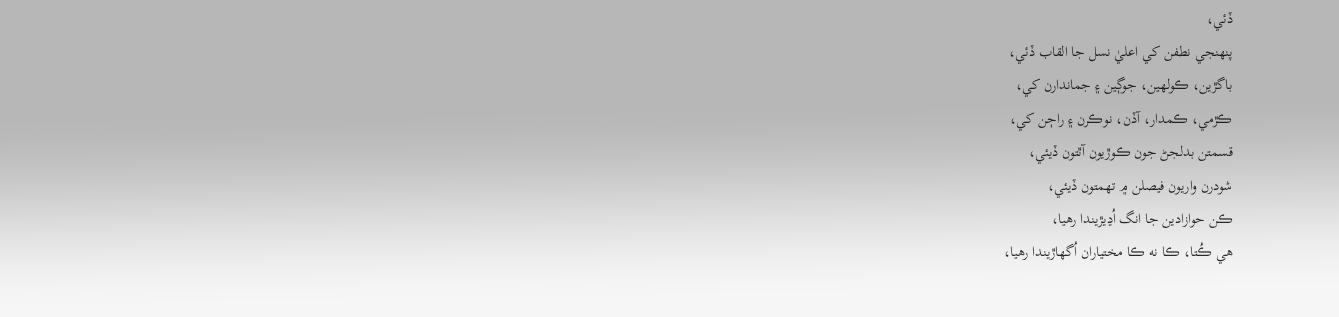ڏئي،
پنهنجي نطفن کي اعليٰ نسل جا القاب ڏئي،
باگڙين، ڪولهين، جوڳين ۽ جماندارن کي،
ڪڙمي، ڪمدار، آڏن، نوڪرن ۽ راڄن کي،
قسمتن بدلجڻ جون ڪوڙيون آٿتون ڏيئي،
شودرن واريون فيصلن ۾ تهمتون ڏيئي،
ڪن حوازادين جا انگ اُڍيڙيندا رهيا،
هي ڪُتا، ڪا نه ڪا مختياران اُگهاڙيندا رهيا،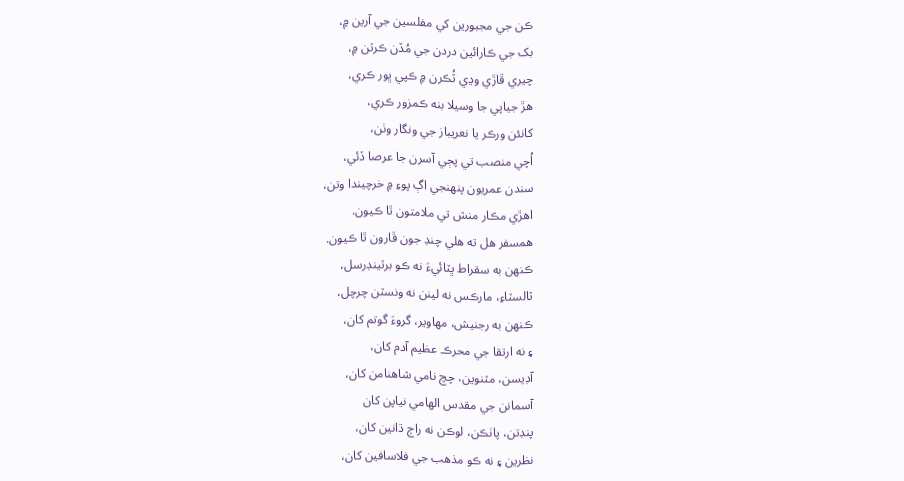ڪن جي مجبورين کي مفلسين جي آرين ۾،
بک جي ڪارائين دردن جي مُڏن ڪرٽن ۾،
چيري ڦاڙي وڍي ٽُڪرن ۾ ڪپي ڀور ڪري،
هڙ جياپي جا وسيلا بنه ڪمزور ڪري،
کانئن ورڪر يا نعريباز جي ونگار وٺن،
اُچي منصب تي پڄي آسرن جا عرصا ڏئي،
سندن عمريون پنهنجي اڳ پوءِ ۾ خرچيندا وتن،
اهڙي مڪار منش تي ملامتون ٿا ڪيون.
همسفر هل ته هلي چنڊ جون ڦارون ٿا ڪيون.
ڪنهن به سقراط ڀٽائيءَ نه ڪو برٽينڊرسل،
ٽالسٽاءِ، مارڪس نه لينن نه ونسٽن چرچل،
ڪنهن به رجنيش، مهاوير، گروءَ گوتم کان،
۽ نه ارتقا جي محرڪ عظيم آدم کان،
آڊيسن، مثنوين، چچ نامي شاهنامن کان،
آسمانن جي مقدس الهامي نياپن کان
پنڊتن، پاٺڪن، لوڪن نه راڄ ڌانين کان،
نظرين ۽ نه ڪو مذهب جي فلاسافين کان،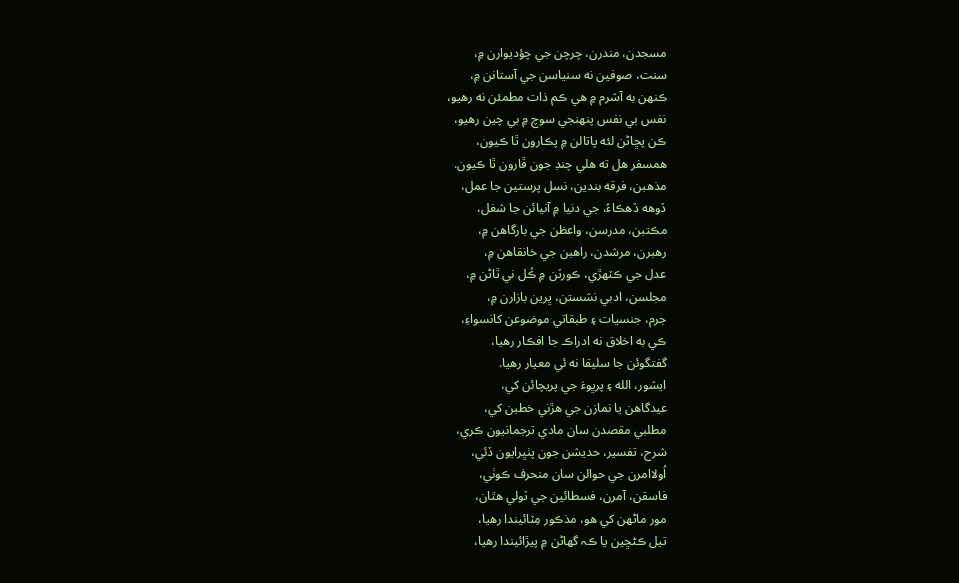مسجدن، مندرن، چرچن جي چؤديوارن ۾،
سنت، صوفين نه سنياسن جي آستانن ۾،
ڪنهن به آشرم ۾ هي ڪم ذات مطمئن نه رهيو،
نفس بي نفس پنھنجي سوچ ۾ بي چين رھيو،
ڪن پڇاڻن لئه پاتالن ۾ پڪارون ٿا ڪيون،
همسفر هل ته هلي چنڊ جون ڦارون ٿا ڪيون.
مذهبن، فرقه بندين، نسل پرستين جا عمل،
ڏوهه ڏهڪاءُ، جي دنيا ۾ آنيائن جا شغل،
مڪتبن، مدرسن، واعظن جي بارگاهن ۾،
رهبرن، مرشدن، راهبن جي خانقاهن ۾،
عدل جي ڪٽهڙي، ڪورٽن ۾ ڪُل ني ٿاڻن ۾،
مجلسن، ادبي نشستن، ڀرين بازارن ۾،
جرم، جنسيات ۽ طبقاتي موضوعن کانسواءِ،
ڪي به اخلاق نه ادراڪ جا افڪار رهيا،
گفتگوئن جا سليقا نه ئي معيار رهيا.
ايشور، الله ۽ پرڀوءَ جي پريچائن کي،
عيدگاهن يا نمازن جي هڙني خطبن کي،
مطلبي مقصدن سان مادي ترجمانيون ڪري،
شرح، تفسير، حديشن جون پٺڀرايون ڏئي،
اُولاامرن جي حوالن سان منحرف ڪوٺي،
فاسقن، آمرن، فسطائين جي ٽولي هٿان،
مور ماڻهن کي هو، مذڪور مِٽائيندا رهيا،
تيل ڪڻڇين يا ڪہ گهاڻن ۾ پيڙائيندا رهيا،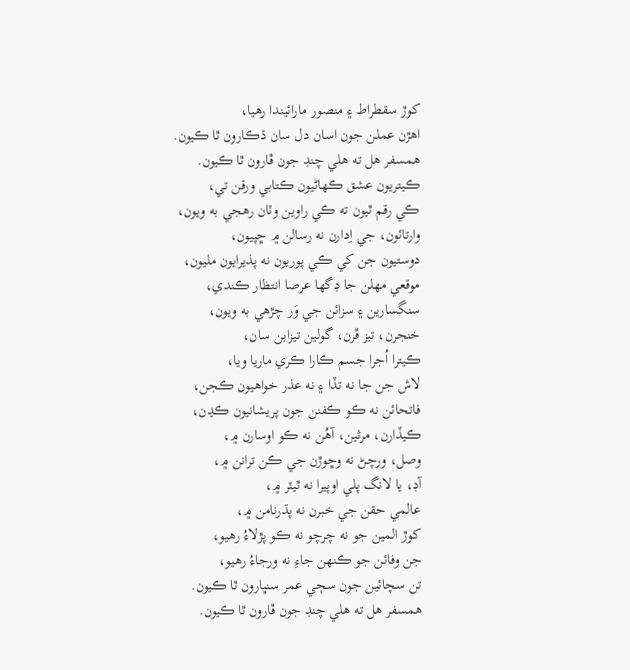کوڙ سقطراط ۽ منصور مارائيندا رهيا،
اهڙن عملن جون اسان دل سان ڌڪارون ٿا ڪيون.
همسفر هل ته هلي چنڊ جون ڦارون ٿا ڪيون.
ڪيتريون عشق ڪهاڻيون ڪتابي ورقن تي،
ڪي رقم ٿيون ته ڪي راوين وٽان رهجي به ويون،
وارتائون، جي اِدارن نه رسالن ۾ ڇپيون،
دوستيون جن کي ڪي پوريون نه پذيرايون مليون،
موقعي مهلن جا ڊگها عرصا انتظار ڪندي،
سنگسارين ۽ سزائن جي وَر چڙهي به ويون،
خنجرن، تيز ڦرن، گولين تيزابن سان،
ڪيترا اُجرا جسم ڪارا ڪري ماريا ويا،
لاش جن جا نه تڏا ۽ نه عذر خواهيون ڪجن،
فاتحائن نه ڪو ڪفنن جون پريشانيون ڪڍن،
ڪيڏارن، مرثين، آهُن نه ڪو اوسارن ۾،
وصل، ورچڻ نه وڇوڙن جي ڪن ترانن ۾،
آڊ، يا لانگ پلي اوپيرا نه ٿيٽر ۾،
عالمي حقن جي خبرن نه پڌرنامن ۾،
کوڙ المين جو نه چرچو نه ڪو پڙلاءُ رهيو،
جن وفائن جو ڪنهن جاءِ نه ورجاءُ رهيو،
تن سچائين جون سڄي عمر سنڀارون ٿا ڪيون.
همسفر هل ته هلي چنڊ جون ڦارون ٿا ڪيون.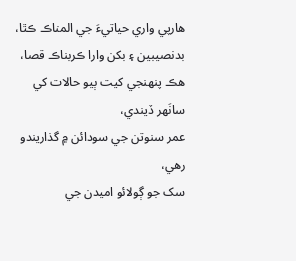هارپي واري حياتيءَ جي المناڪ ڪٿا،
بدنصيبين ۽ بکن وارا ڪربناڪ قصا،
هڪ پنهنجي کيت ٻيو حالات کي سانَهر ڏيندي،
عمر سنوتن جي سودائن ۾ گذاريندو رهي،
سک جو ڳولائو اميدن جي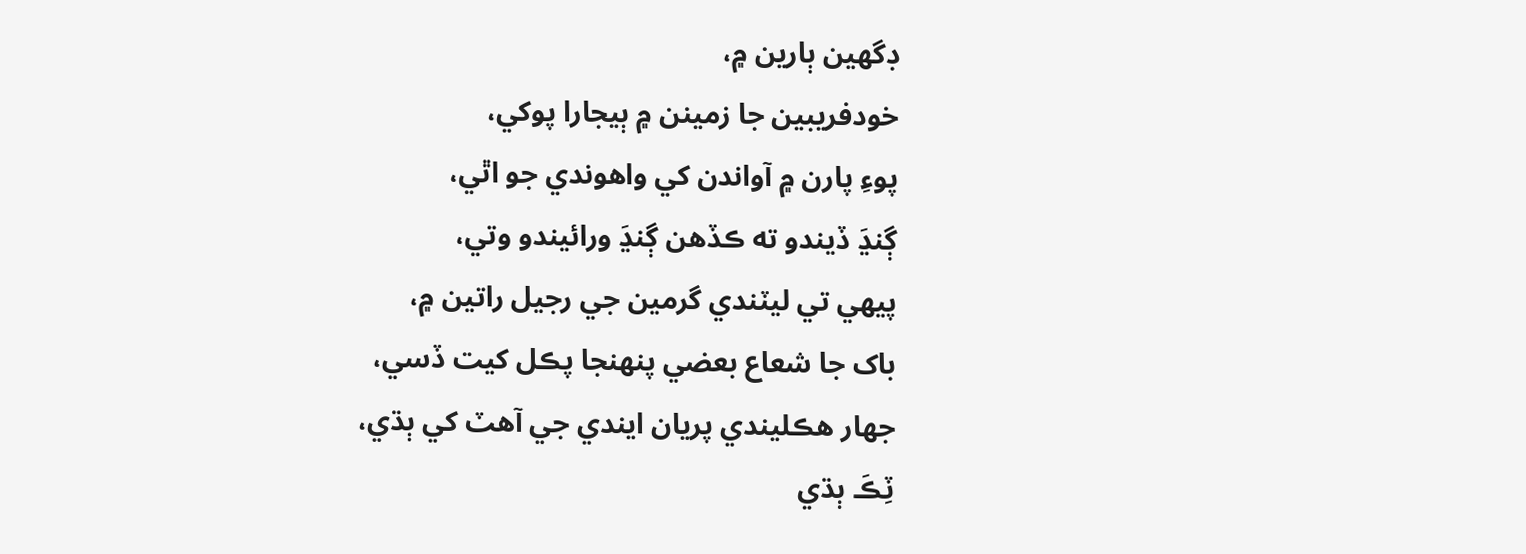ڊگهين ٻارين ۾،
خودفريبين جا زمينن ۾ ٻيجارا پوکي،
پوءِ پارن ۾ آواندن کي واهوندي جو اٿي،
ڳنڍَ ڏيندو ته ڪڏهن ڳنڍَ ورائيندو وتي،
پيهي تي ليٽندي گرمين جي رجيل راتين ۾،
باک جا شعاع بعضي پنهنجا پڪل کيت ڏسي،
جهار هڪليندي پريان ايندي جي آهٽ کي ٻڌي،
ٽِڪَ ٻڌي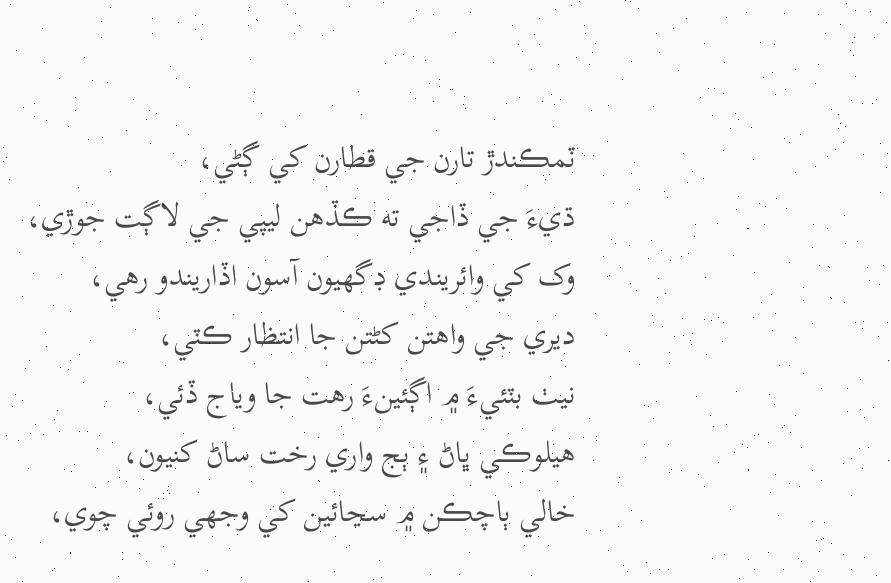ٽمڪندڙ تارن جي قطارن کي ڳڻي،
ڌيءَ جي ڏاجي ته ڪڏهن ليپي جي لاڳت جوڙي،
وک کي وائريندي ڊگهيون آسون اڏاريندو رهي،
ديري جي واهتن کڻتن جا انتظار ڪٽي،
نيٺ بٽئيءَ ۾ اڳئينءَ رهت جا وياج ڏئي،
هيلوڪي ڀاڻ ۽ ٻج واري رخت ساڻ کنيون،
خالي ٻاچڪن ۾ سڃائين کي وجهي روئي چوي،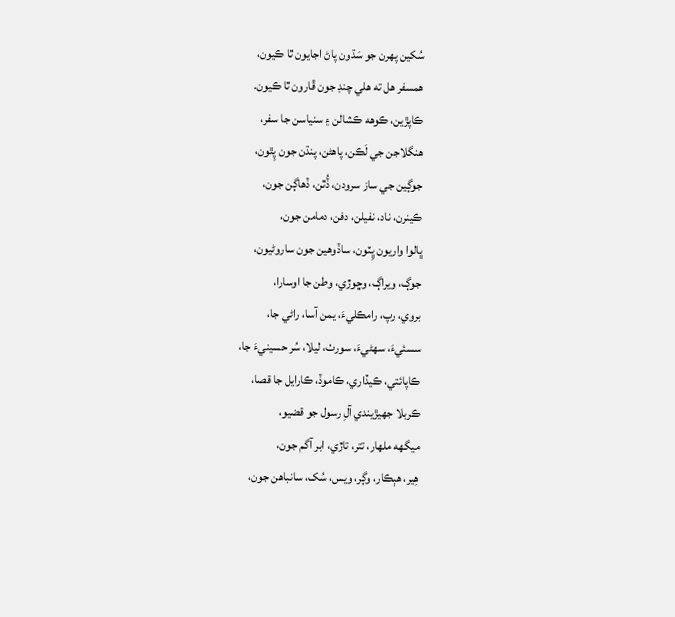سُکين پهرن جو سَڌون پاڻ اجايون ٿا ڪيون،
همسفر هل ته هلي چنڊ جون ڦارون ٿا ڪيون.
ڪاپڙين، ڪوھه ڪشالن ۽ سنياسن جا سفر،
هنگلاجن جي لَڪن، پاهڻن، پنڌن جون پِٿون،
جوڳين جي ساز سرودن، ڏُٿن، ڏهاڳن جون،
ڪينرن، ناد، نفيلن، دفن، دمامن جون،
ڀالوا واريون ڀِٽون، ساڏوهين جون ساروڻيون،
جوڳ، ويراڳ، وڇوڙي، وطن جا اوسارا،
بروي، رپ، رامڪليءَ، يمن آسا، راڻي جا،
سسئيءَ، سهڻيءَ، سورٺ، ليلا، سُر حسينيءَ جا،
ڪاپائتي، ڪيڏاري، ڪاموڏ، ڪارايل جا قصا،
ڪربلا جهيڙيندي آلِ رسول جو قضيو،
ميگهه ملهار، تتر، تاڙي، ابر آگم جون،
هِير، هٻڪار، وڳر، ويس، سُک، سانباهن جون،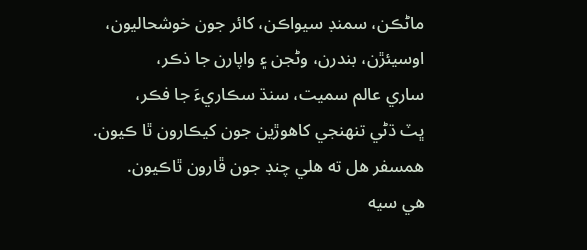ماڻڪن، سمنڊ سيواڪن، کائر جون خوشحاليون،
اوسيئڙن، بندرن، وڻجن ۽ واپارن جا ذڪر،
ساري عالم سميت، سنڌ سڪاريءَ جا فڪر،
ڀٽ ڌڻي تنهنجي کاهوڙين جون کيڪارون ٿا ڪيون.
همسفر هل ته هلي چنڊ جون ڦارون ٿاڪيون.
هي سيه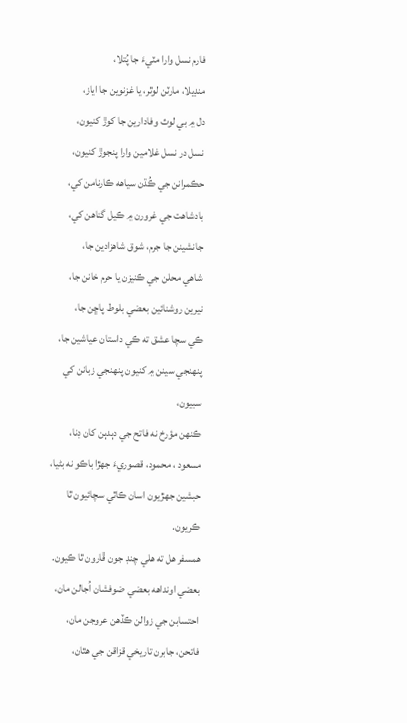فارم نسل وارا مٽيءَ جا پُتلا،
منڊيلا، مارٽن لوٿر، يا غزنوين جا اياز،
دل ۾ بي لوث وفادارين جا کوڙ کنيون،
نسل در نسل غلامين وارا پنجوڙ کنيون،
حڪمرانن جي ڪُڌن سياهه ڪارنامن کي،
بادشاهت جي غرورن ۾ ڪيل گناهن کي،
جانشينن جا جرم، شوق شاهزادين جا،
شاھي محلن جي ڪنيزن يا حرم خانن جا،
نيرين روشنائين بعضي بلوط پاڇن جا،
ڪي سچا عشق ته ڪي داستان عياشين جا،
پنهنجي سينن ۾ کنيون پنهنجي زبانن کي سبيون،
ڪنهن مؤرخ نه فاتح جي دٻدٻن کان ڊنا،
مسعود ، محمود، قصوريءَ جهڙا باڪو نه بڻيا،
حبشين جهڙيون اسان ڪاٿي سچائيون ٿا ڪريون.
همسفر هل ته هلي چنڊ جون ڦارون ٿا ڪيون.
بعضي اونداهه بعضي ضوفشان اُجالن مان،
احتسابن جي زوالن ڪڏهن عروجن مان،
فاتحن، جابرن تاريخي قزاقن جي هٿان،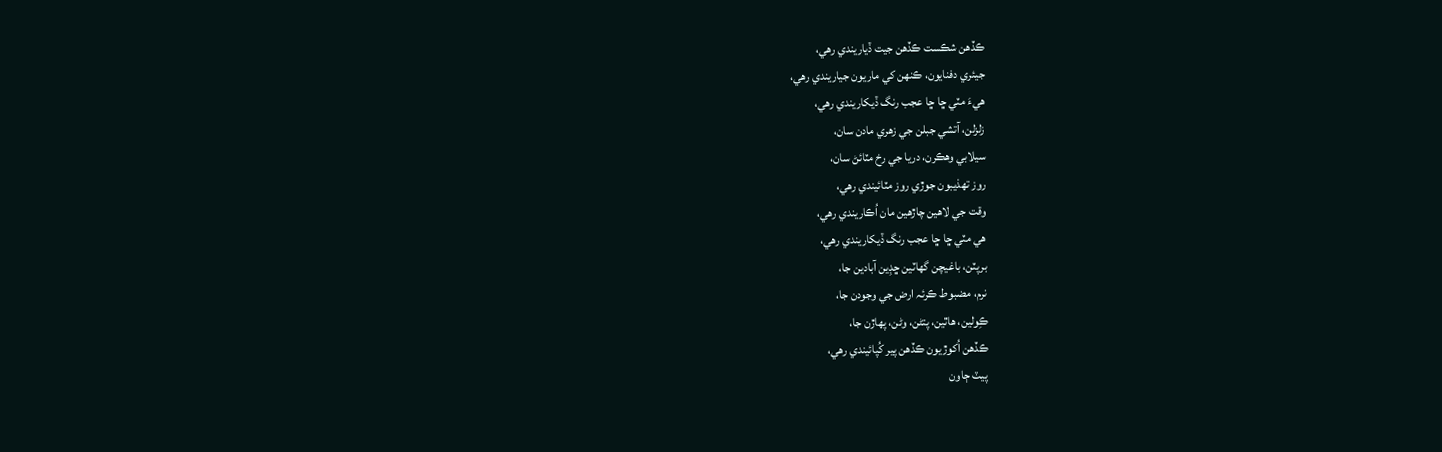ڪڏهن شڪست ڪڏهن جيت ڏياريندي رهي،
جيئري دفنايون، ڪنهن کي ماريون جياريندي رهي،
هيءَ مٽي ڇا ڇا عجب رنگ ڏيکاريندي رهي،
زلزلن، آتشي جبلن جي زهري مادن سان،
سيلابي وهڪرن، دريا جي رخ مٽائڻ سان،
روز تهذيبون جوڙي روز مٽائيندي رهي،
وقت جي لاهين چاڙهين مان اُڪاريندي رهي،
هي مٽي ڇا ڇا عجب رنگ ڏيکاريندي رهي،
برپٽن، باغيچن گهاٽين ڇڊِين آبادين جا،
نرم، مضبوط ڪرئہ ارض جي وجودن جا،
ڪِولين، هاٿين، پتڻن، وڻن، پهاڙن جا،
ڪڏهن اُکوڙيون ڪڏهن پير کُپائيندي رهي،
پيٽ ڄاون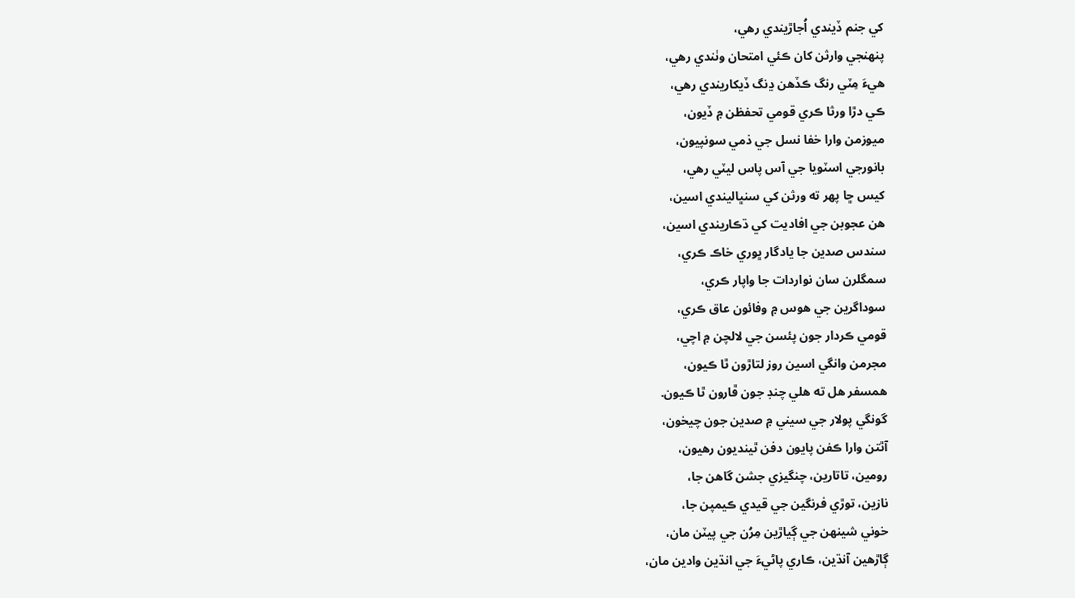کي جنم ڏيندي اُجاڙيندي رهي،
پنهنجي وارثن کان ڪئي امتحان وٺندي رهي،
هيءَ مِٽي رنگ ڪڏهن ڍنگ ڏيکاريندي رهي،
ڪي دڙا ورثا ڪري قومي تحفظن ۾ ڏيون،
ميوزمن وارا خفا نسل جي ذمي سونپيون،
بانورجي اسٽويا جي آس پاس ليٽي رهي،
کيس ڇا پهر ته ورثن کي سنڀاليندي اسين،
هن عجوبن جي افاديت کي ڌڪاريندي اسين،
سندس صدين جا يادگار ڀوري خاڪ ڪري،
سمگلرن سان نواردات جا واپار ڪري،
سوداگرين جي هوس ۾ وفائون عاق ڪري،
قومي ڪردار جون پئسن جي لالچن ۾ اچي،
مجرمن وانگي اسين روز لتاڙون ٿا ڪيون،
همسفر هل ته هلي چنڊ جون ڦارون ٿا ڪيون.
گونگي پولار جي سيني ۾ صدين جون چيخون،
آٿتن وارا ڪفن پايون دفن ٿينديون رهيون،
رومين، تاتارين، چنگيزي جشن گاهن جا،
نازين، توڙي فرنگين جي قيدي ڪيمپن جا،
خوني شينهن جي ڳياڙين مِرُن جي پيٽن مان،
ڳاڙهين آنڌين، ڪاري پاڻيءَ جي انڌين وادين مان،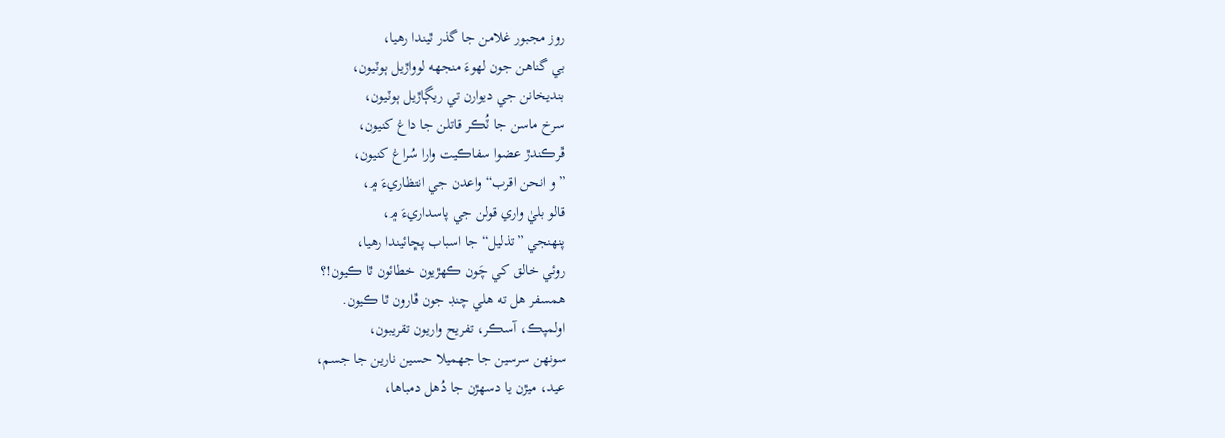روز مجبور غلامن جا گذر ٿيندا رهيا،
بي گناهن جون لهوءَ منجهه لوواڙيل ٻوٽيون،
بنديخانن جي ديوارن تي ريڳاڙيل ٻوٽيون،
سرخ ماسن جا ٽُڪر قاتلن جا داغ کنيون،
ڦرڪندڙ عضوا سفاڪيت وارا سُراغ کنيون،
”و انحن اقرب“ واعدن جي انتظاريءَ ۾،
قالو بليٰ واري قولن جي پاسداريءَ ۾،
پنهنجي ”تذليل“ جا اسباب پڇائيندا رهيا،
روئي خالق کي چَون ڪهڙيون خطائون ٿا ڪيون!؟
همسفر هل ته هلي چنڊ جون ڦارون ٿا ڪيون.
اولمپڪ، آسڪر، تفريح واريون تقريبون،
سونهن سرسين جا جهميلا حسين نارين جا جسم،
عيد، ميڙن يا دسهڙن جا دُهل دمباها،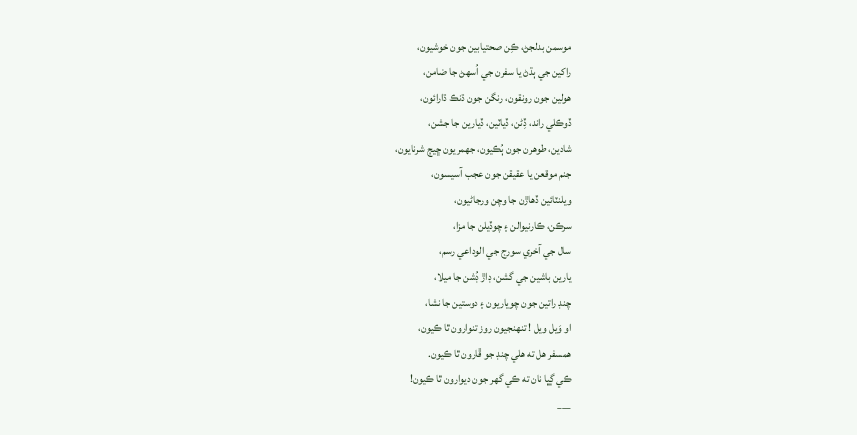موسمن بدلجڻ، ڪِن صحتيابين جون خوشيون،
راکين جي ٻڌڻ يا سفرن جي اُسهڻ جا ضامن،
هولين جون رونقون، رنگن جون ڌنڪ ڌارائون،
ڏوڪلي راند، ڏِڻن، ڏياٽين، ڏيارين جا جشن،
شادين، طوهرن جون ٻُڪيون، جهمريون ڇيڄ شرنايون،
جنم موقعن يا عقيقن جون عجب آسيسون،
ويلنٽائين ڏهاڙن جا وچن ورجاڻيون،
سرڪن، ڪارنيوالن ۽ چوڏيلن جا مزا،
سال جي آخري سورج جي الوداعي رسم،
يارين باشين جي گشن، ڊاڙ ڊُشن جا ميلا،
چنڊ راتين جون چوياريون ۽ دوستين جا نشا،
او وَيل ويل ! تنهنجيون روز تنوارون ٿا ڪيون،
همسفر هل ته هلي چنڊ جو ڦارون ٿا ڪيون.
ڪي ڳڀا نان ته ڪي گهر جون ديوارون ٿا ڪيون!
___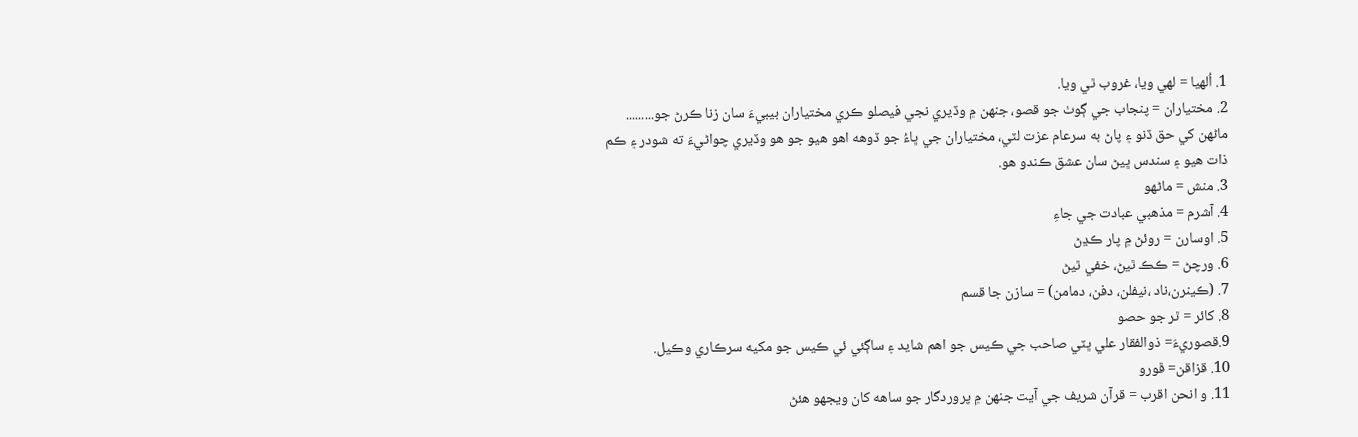1. اُلهيا = لهي ويا، غروب ٿي ويا.
2. مختياران = پنجاب جي ڳوٺ جو قصو، جنهن ۾ وڏيري نجي فيصلو ڪري مختياران بيبيءَ سان زنا ڪرڻ جو......... ماڻهن کي حق ڏنو ۽ پاڻ به سرعام عزت لٽي، مختياران جي ڀاءُ جو ڏوهه اهو هيو جو هو وڏيري چواڻيءَ ته شودر ۽ ڪم ذات هيو ۽ سندس ڀيڻ سان عشق ڪندو هو.
3. منش = ماڻهو
4. آشرم = مذهبي عبادت جي جاءِ
5. اوسارن = روئڻ ۾ پار ڪڍڻ
6. ورچڻ = ڪڪ ٿيڻ، خفي ٿيڻ
7. (ڪينرن،ناد ،نيفلن، دفن، دمامن) = سازن جا قسم
8. کائر = ٿر جو حصو
9.قصوريءَ= ذوالفقار علي ڀٽي صاحب جي ڪيس جو اهم شايد ۽ ساڳئي ئي ڪيس جو مکيه سرڪاري وڪيل.
10. قزاقن= ڦورو
11. و انحن اقرب = قرآن شريف جي آيت جنهن ۾ پروردگار جو ساهه کان ويجهو هئڻ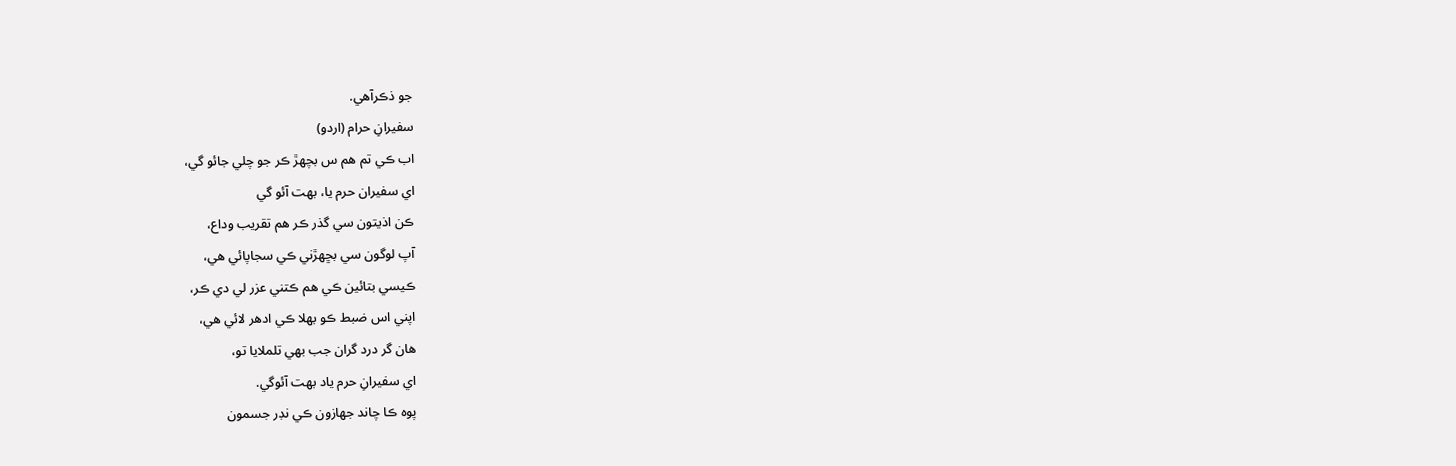جو ذڪرآهي.
سفيرانِ حرام (اردو)
اب ڪي تم هم س بچهڙ ڪر جو چلي جائو گي،
اي سفيران حرم يا، بهت آئو گي
ڪن اذيتون سي گذر ڪر هم تقريب وداع،
آپ لوگون سي بڇهڙني ڪي سجاپائي هي،
ڪيسي بتائين ڪي هم ڪتني عزر لي دي ڪر،
اپني اس ضبط ڪو بهلا ڪي ادهر لائي هي،
هان گر درد گران جب بهي تلملايا تو،
اي سفيرانِ حرم ياد بهت آئوگي.
پوه ڪا چاند جهازون ڪي نڊر جسمون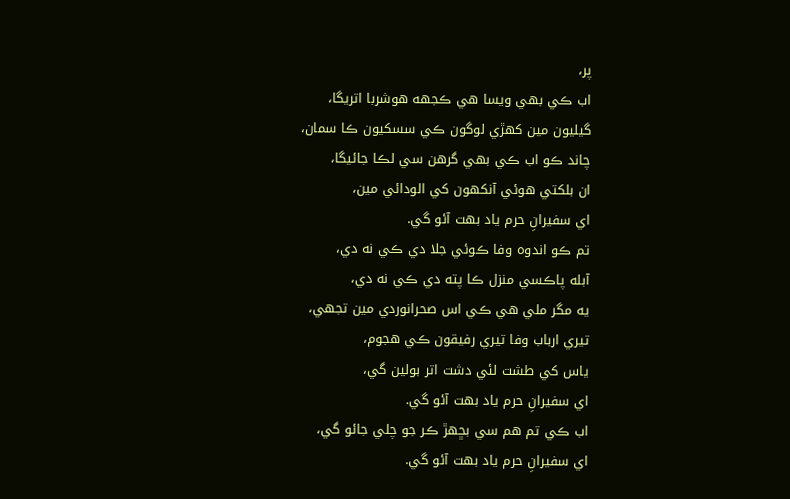پر،
اب ڪي بهي ويسا هي ڪجهه هوشربا اتريگا،
گيليون مين کهڙي لوگون ڪي سسکيون ڪا سمان،
چاند ڪو اب ڪي بهي گرهن سي لڪا جائيگا،
ان بلکتي هوئي آنکهون کي الودائي مين،
اي سفيرانِ حرم ياد بهت آئو گي.
تم ڪو اندوه وفا ڪوئي جلا دي ڪي نه دي،
آبله پاڪسي منزل ڪا پته دي ڪي نه دي،
يه مگر ملي هي ڪي اس صحرانوردي مين تجهي،
تيري ارباب وفا تيري رفيقون ڪي هجوم،
ياس کي طشت لئي دشت اتر بولين گي،
اي سفيرانِ حرم ياد بهت آئو گي.
اب ڪي تم هم سي بڇهڙ ڪر جو چلي جائو گي،
اي سفيرانِ حرم ياد بهت آئو گي.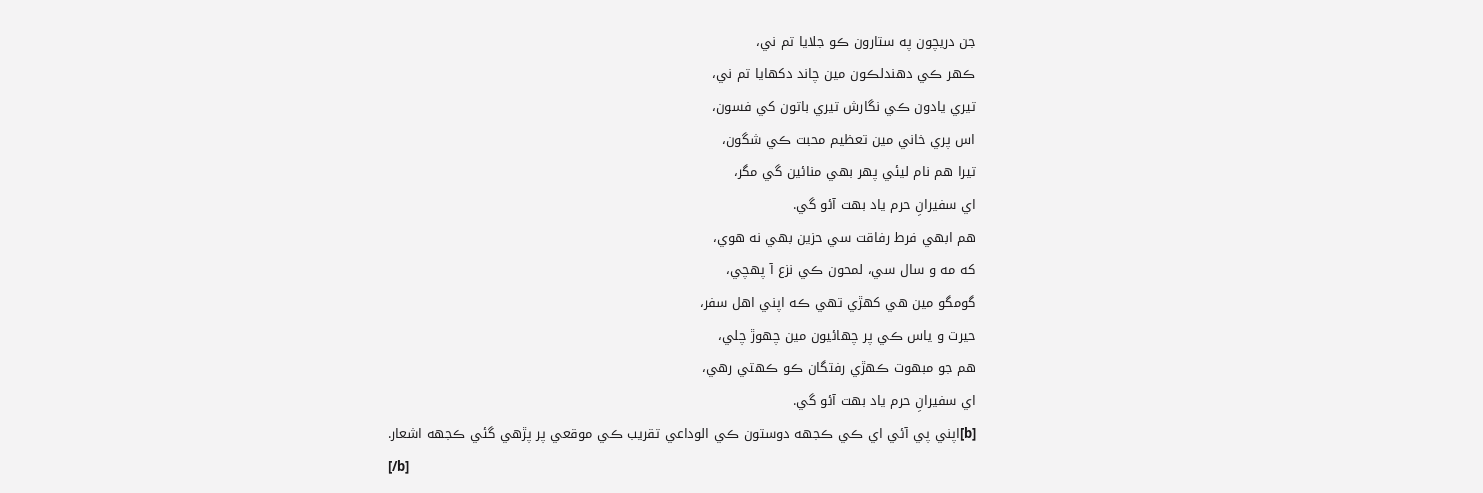جن دريچون په ستارون ڪو جلايا تم ني،
ڪهر ڪي دهندلڪون مين چاند دکهايا تم ني،
تيري يادون ڪي نگارش تيري باتون کي فسون،
اس پري خاني مين تعظيم محبت ڪي شگون،
تيرا هم نام ليئي پهر بهي منائين گي مگر،
اي سفيرانِ حرم ياد بهت آئو گي.
هم ابهي فرط رفاقت سي حزين بهي نه هوي،
که مه و سال سي، لمحون ڪي نزع آ پهچي،
گومگو مين هي کهڙي تهي ڪه اپني اهل سفر،
حيرت و ياس ڪي پر چهائيون مين چهوڙ چلي،
هم جو مبهوت ڪهڙي رفتگان ڪو ڪهتي رهي،
اي سفيرانِ حرم ياد بهت آئو گي.
[b]اپني پي آئي اي ڪي ڪجهه دوستون ڪي الوداعي تقريب ڪي موقعي پر پڙهي گئي ڪجهه اشعار.
[/b]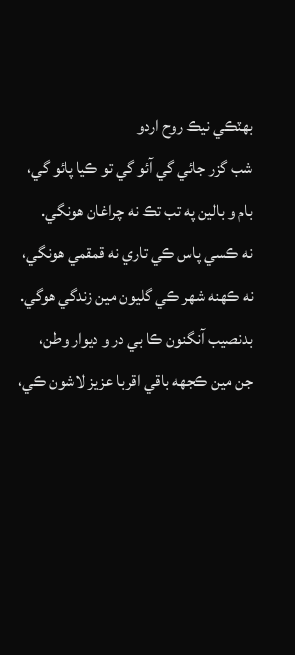بهٽڪي نيڪ روح اردو
شب گزر جائي گي آئو گي تو ڪيا پائو گي،
بام و بالين په تب تڪ نه چراغان هونگي.
نه ڪسي پاس ڪي تاري نه قمقمي هونگي،
نه ڪهنه شهر ڪي گليون مين زندگي هوگي.
بدنصيب آنگنون ڪا بي در و ديوار وطن،
جن مين ڪجهه باقي اقربا عزيز لاشون ڪي،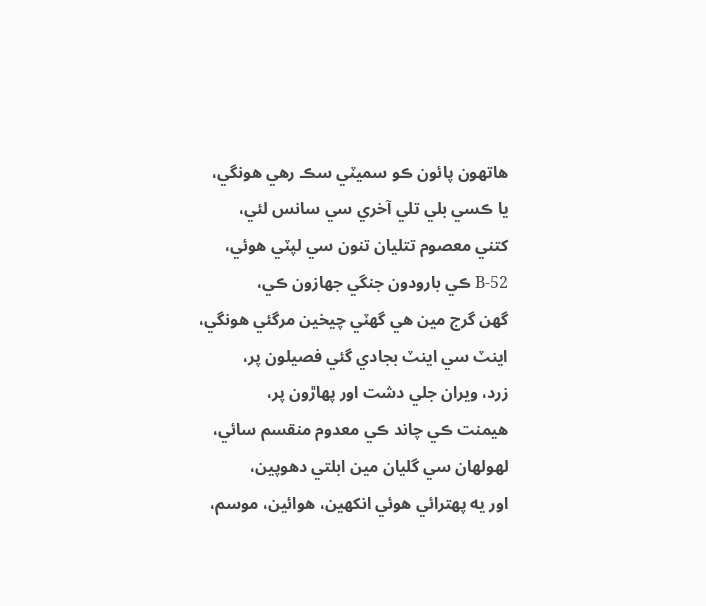هاتهون پائون ڪو سميٽي سڪ رهي هونگي،
يا ڪسي بلي تلي آخري سي سانس لئي،
کتني معصوم تتليان تنون سي لپٽي هوئي،
B-52 ڪي بارودون جنگي جهازون ڪي،
گهن گرج مين هي گهٽي چيخين مرگئي هونگي،
اينٽ سي اينٽ بجادي گئي فصيلون پر،
زرد، ويران جلي دشت اور پهاڙون پر،
هيمنت ڪي چاند ڪي معدوم منقسم سائي،
لهولهان سي گليان مين ابلتي دهوپين،
اور يه پهترائي هوئي انکهين، هوائين، موسم،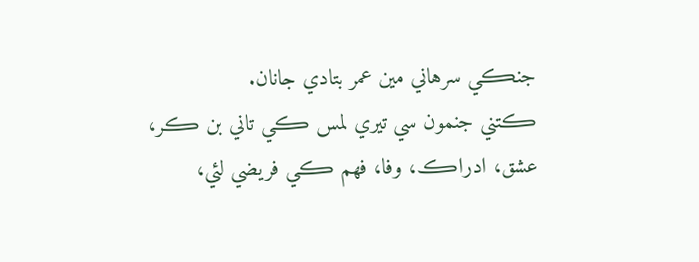جنڪي سرهاني مين عمر بتادي جانان.
ڪتني جنمون سي تيري لمس ڪي تاني بن ڪر،
عشق، ادراڪ، وفا، فهم ڪي فريضي لئي،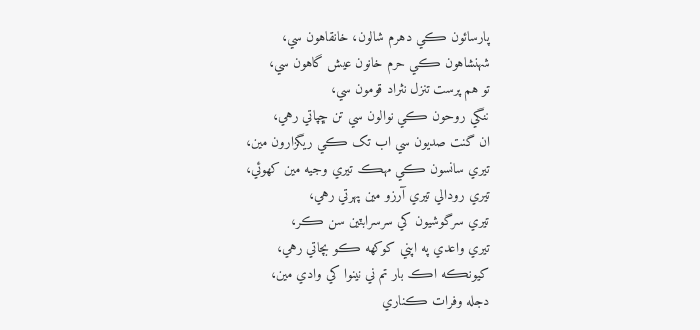پارسائون ڪي دهرم شالون، خانقاهون سي،
شهنشاهون ڪي حرم خانون عيش گاهون سي،
تو هم پرست تنزل نثراد قومون سي،
ننگي روحون ڪي نوالون سي تن ڇپاتي رهي،
ان گنت صديون سي اب تک ڪي ريگزارون مين،
تيري سانسون ڪي مهڪ تيري وجيه مين کهوئي،
تيري رودالي تيري آرزو مين پهرتي رهي،
تيري سرگوشيون کي سرسرابٽين سن ڪر،
تيري واعدي په اپني کوکهه ڪو بچاتي رهي،
کيونڪه اڪ بار تم ني نينوا کي وادي مين،
دجله وفرات ڪناري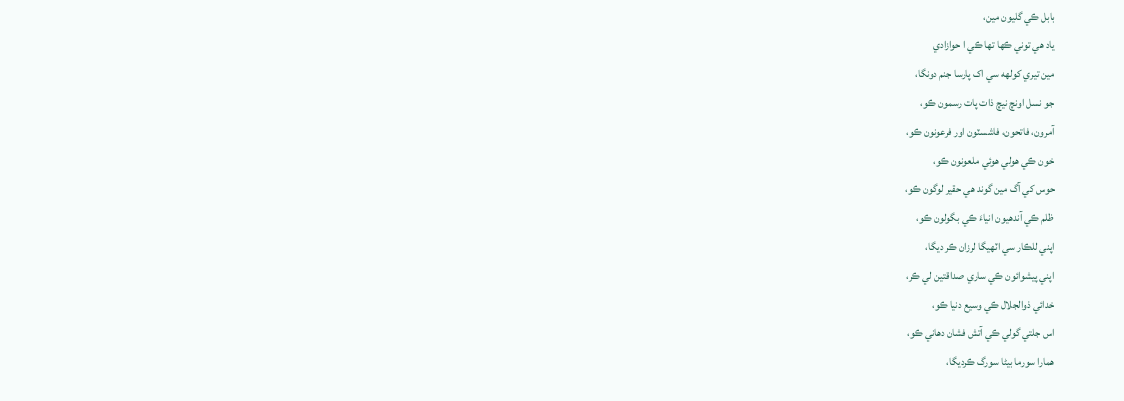بابل ڪي گليون مين،
ياد هي توني ڪها تها ڪي ا حوازادي
مين تيري کولهه سي اک پارسا جنم دونگا،
جو نسل اونچ نيچ ذات پات رسمون ڪو،
آمرون، فاتحون، فاشسٽون اور فرعونون ڪو،
خون ڪي هولي هوئي ملعونون ڪو،
حوس کي آگ مين گوند هي حقير لوگون ڪو،
ظلم ڪي آندهيون انياءَ ڪي بگولون ڪو،
اپني للڪار سي اٽهيگا لرزان ڪر ديگا،
اپني پيشوائون ڪي ساري صداقتين لي ڪر،
خدائي ذوالجلال ڪي وسيع دنيا ڪو،
اس جلتي گولي ڪي آتش فشان دهاني ڪو،
همارا سورما بيڻا سورگ ڪرديگا،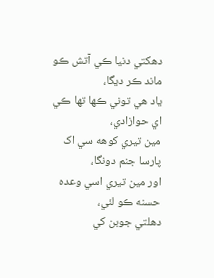دهکتي دنيا ڪي آتش ڪو ماند ڪر ديگا،
ياد هي توني ڪها تها ڪي اي حوازادي،
مين تيري کوهه سي اک پارسا جنم دونگا،
اور مين تيري اسي وعده حسنه ڪو لئي،
دهلتي جوبن کي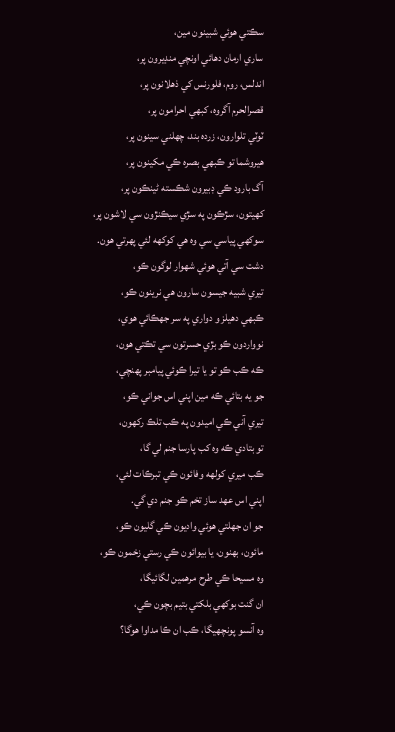سڪتي هوئي شبينون مين،
ساري ارمان دهائي اونچي منڊيرون پر،
اندلس، روم، فلورنس کي ذهلانون پر،
قصرالحرم آگروه، کبهي احرامون پر،
ٽوٽي تلوارون، زرده بند، چهلني سينون پر،
هيروشما تو ڪبهي بصره ڪي مکينون پر،
آگ بارود ڪي ڊبيرون شڪسته ڻينڪون پر،
کهيتون، سڙڪون په سڙي سيڪنڙون سي لاشون پر،
سوکهي پياسي سي وه هي کوکهه لئي پهرتي هون.
دشت سي آتي هوئي شهوار لوگون ڪو،
تيري شبيه جيسون سارون هي نرينون ڪو،
ڪبهي دهيلز و دواري په سر جهڪائي هوي،
نوواردون ڪو بڙي حسرتون سي تڪتي هون،
ڪه ڪب ڪو تو يا تيرا ڪوئي پيامبر پهنچي،
جو يه بتائي ڪه مين اپني اس جواني ڪو،
تيري آني ڪي اميدون په ڪب تلڪ رکهون،
تو بتادي ڪه وه کب پارسا جنم لي گا،
ڪب ميري کولهه وفائون ڪي تبرڪات لئي،
اپني اس عهد ساز تخم ڪو جنم دي گي.
جو ان جهلتي هوئي واديون ڪي گليون ڪو،
مائون، بهنون، يا بيوائون ڪي رستي زخمون ڪو،
وه مسيحا ڪي طرح مرهمين لگائيگا،
ان گنت بوکهي بلکتي بتيم بچون ڪي،
وه آنسو پونچهيگا، ڪب ان ڪا مداوا هوگا؟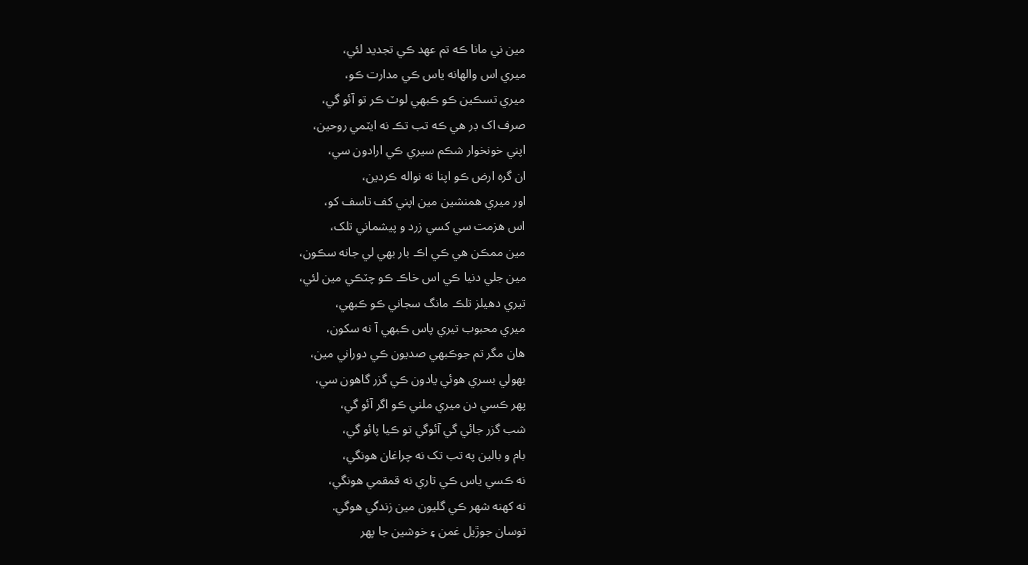مين ني مانا ڪه تم عهد ڪي تجديد لئي،
ميري اس والهانه ياس ڪي مدارت ڪو،
ميري تسڪين ڪو ڪبهي لوٽ ڪر تو آئو گي،
صرف اک ڊر هي ڪه تب تڪ نه ايٽمي روحين،
اپني خونخوار شڪم سيري ڪي ارادون سي،
ان گره ارض ڪو اپنا نه نواله ڪردين،
اور ميري همنشين مين اپني کف تاسف کو،
اس هزمت سي کسي زرد و پيشماني تلک،
مين ممڪن هي ڪي اڪ بار بهي لي جانه سڪون،
مين جلي دنيا ڪي اس خاڪ ڪو چٽڪي مين لئي،
تيري دهيلز تلڪ مانگ سجاني ڪو ڪبهي،
ميري محبوب تيري پاس ڪبهي آ نه سکون،
هان مگر تم جوڪبهي صديون ڪي دوراني مين،
بهولي بسري هوئي يادون ڪي گزر گاهون سي،
پهر ڪسي دن ميري ملني ڪو اگر آئو گي،
شب گزر جائي گي آئوگي تو ڪيا پائو گي،
بام و بالين په تب تک نه چراغان هونگي،
نه ڪسي ياس ڪي تاري نه قمقمي هونگي،
نه کهنه شهر ڪي گليون مين زندگي هوگي.
توسان جوڙيل غمن ۽ خوشين جا پهر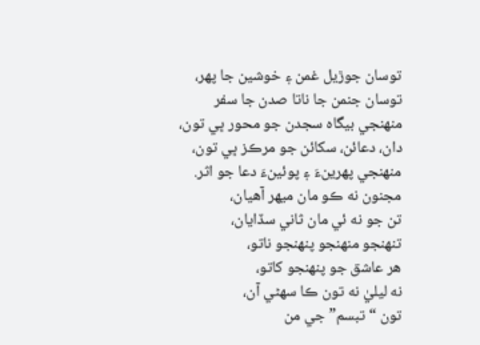توسان جوڙيل غمن ۽ خوشين جا پهر،
توسان جنمن جا ناتا صدن جا سفر
منهنجي بيگاه سجدن جو محور ڀي تون،
دان، دعائن، سکائن جو مرڪز ڀي تون،
منهنجي پهرينءَ ۽ پوئينءَ دعا جو اثر.
مجنون نه ڪو مان ميهر آهيان،
تن جو نه ئي مان ثاني سڏايان،
تنهنجو منهنجو پنهنجو ناتو،
هر عاشق جو پنهنجو کاتو،
نه ليليٰ نه تون ڪا سهڻي آن،
تون “تبسم” جي من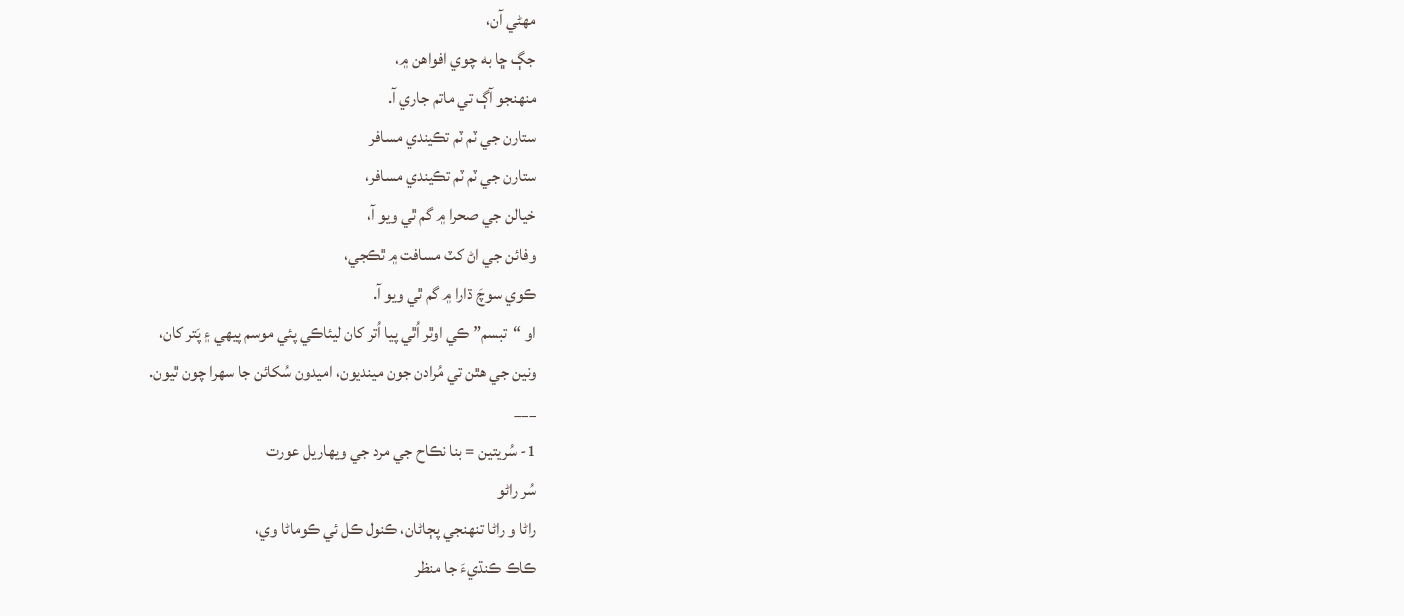مهڻي آن،
جڳ ڇا به چوي افواهن ۾،
منهنجو آڳ تي ماتم جاري آ.
ستارن جي ٽم ٽم تڪيندي مسافر
ستارن جي ٽم ٽم تڪيندي مسافر،
خيالن جي صحرا ۾ گم ٿي ويو آ،
وفائن جي اڻ کٽ مسافت ۾ ٿڪجي،
ڪوي سوچَ ڌارا ۾ گم ٿي ويو آ.
او “تبسم” ڪي اوٿر اُٿي پيا اُتر کان ليئاڪي پئي موسم پيهي ۽ پَتر کان،
ونين جي هٿن تي مُرادن جون مينديون، اميدون سُکائن جا سهرا چون ٿيون.
___
1- سُريتين = بنا نڪاح جي مرد جي ويهاريل عورت
سُر راڻو
راڻا و راڻا تنهنجي پڄاڻان، ڪنول ڪل ئي ڪوماڻا وي،
ڪاڪ ڪنڌيءَ جا منظر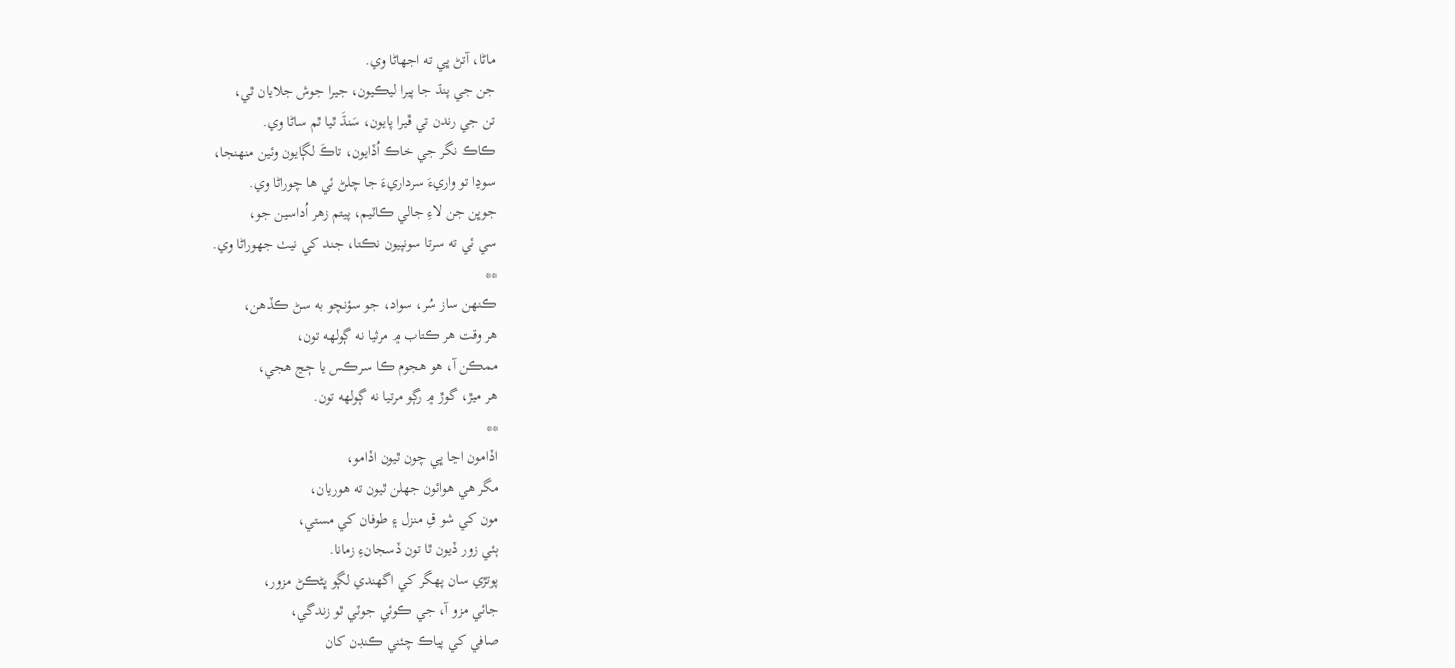ماڻا، آتڻ ڀي ته اجهاڻا وي.
جن جي پنڌ جا پيرا ليڪيون، جيرا جوش جلايان ٿي،
تن جي رندن تي ڦيرا پايون، سَنڌَ ٿيا ٿم ساڻا وي.
ڪاڪ نگر جي خاڪ اُڏايون، تاڪَ لڳايون وئين منهنجا،
سوڍا تو واريءَ سرداريءَ جا چلڻ ئي ها چوراڻا وي.
جوڀن جن لاءِ جالي ڪاٽيم، پيتم زهر اُداسين جو،
سي ئي ته سرتا سونپيون نڪتا، جند کي نيٺ جهوراڻا وي.
**
ڪنهن ساز سُر، سواد، جو سؤنچو به سڻ ڪڏهن،
هر وقت هر ڪتاب ۾ مرثيا نه ڳولهه تون،
ممڪن آ، هو هجوم ڪا سرڪس يا ڄڃ هجي،
هر ميڙ، گوڙ ۾ رڳو مرتيا نه ڳولهه تون.
**
اڏامون اڃا ڀي چون ٿيون اڏامو،
مگر هي هوائون جهلن ٿيون ته هوريان،
مون کي شو قِ منزل ۽ طوفان کي مستي،
ٻئي زور ڏيون ٿا تون ڏسجانءِ زمانا.
پوتڙي سان پهگر کي اگهندي لڳو ڀڻڪڻ مزور،
جائي مزو آ، جي ڪوئي جوٽي ٿو زندگي،
صافي کي پياڪ چئني ڪنڊن کان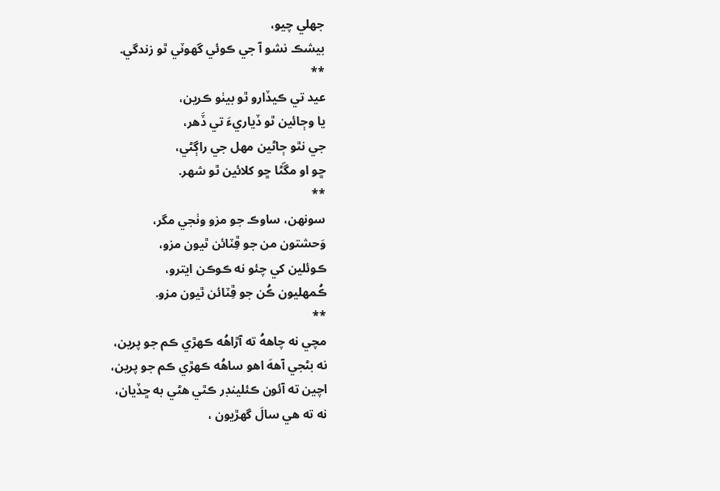جهلي چيو،
بيشڪ نشو آ جي ڪوئي گهوٽي ٿو زندگي.
**
عيد تي ڪيڏارو ٿو بيٺو ڪرين،
يا وڄائين ٿو ڏياريءَ تي ڏَهر،
جي نٿو ڄاڻين مهل جي راڳڻي،
ڇو او مڱڻا ڇو کلائين ٿو شهر.
**
سونهن، ساوڪ جو مزو وٺجي مگر،
وَحشتون من جو ڦِٽائن ٿيون مزو،
ڪوئلين کي چئو نه ڪوڪن ايترو،
ڪُمهليون ڪُن جو ڦِٽائن ٿيون مزو.
**
مچي نه چاههُ ته آڙاهُه ڪهڙي ڪم جو پرين،
نه بڻجي آههَ اهو ساهُه ڪهڙي ڪم جو پرين،
اچين ته آئون ڪئلينڊر ڪٿي هڻي به ڇڏيان،
نه ته هي سالَ گهڙيون ،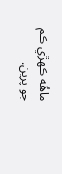ماهُه ڪهڙي ڪم جو پرين.